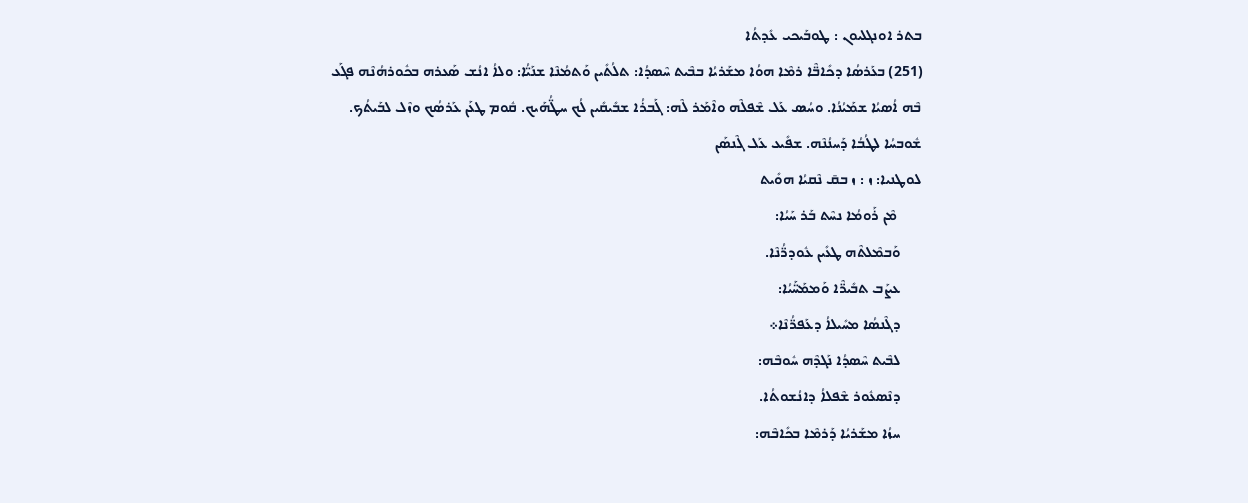ܒܬܪ ܐܘܢܓܠܝܘܢ : ܛܘܒܰܝܟܝ ܥܺܕܬܳܐ
(251) ܒܥܰܪܣܳܐ ܕܟܺܐܒ̈ܶܐ ܪܡܶܐ ܗܘܳܐ ܡܫܰܪܝܳܐ ܒܒܶܝܬ ܚܶܣܕܳܐ: ܬܠܳܬܺܝܢ ܘܰܬܡܳܢܶܐ ܫܢܰܝ̈ܳܐ: ܘܠܐܳ ܐܢܳܫ ܣܰܥܪܗ ܒܟܽܘܪܗܳܢܶܗ ܦܓܰܥ ܒܶܗ ܐܳܣܝܳܐ ܫܡܰܝܳܢܳܐ. ܘܚܳܣ ܥܰܠ ܫܶܦܠܶܗ ܘܐܶܡܰܪ ܠܶܗ: ܓܰܒܪܳܐ ܫܒܺܝܩܺܝܢ ܠܳܟ ܚܛ̈ܳܗܰܝܟ. ܩܽܘܡ ܛܥܰܢ ܥܰܪܣܳܟ ܘܙܶܠ ܠܒܰܝܬܳܟ. ܫܽܘܒܚܳܐ ܠܛܳܒܳܐ ܕܰܚܢܳܢܶܗ. ܫܦܺܝܥ ܥܰܠ ܓܶܢܣܰܢ
ܠܘܛܢܝܐ: ܙ : ܙ ܒܩ̄ ܢܶܩܝܳܐ ܗܘܺܝܬ
       ܡܶܢ ܪܰܘܡܳܐ ܢܚܶܬ ܒܰܪ ܚܰܝܳܐ:
      ܘܰܒܡܶܠܬܶܗ ܛܥܺܝܢ ܥܽܘܕܪ̈ܳܢܶܐ.
      ܥܨܰܒ ܬܒܺܝܪ̈ܶܐ ܘܰܡܡܰܚ̈ܰܝܳܐ:
      ܕܓܶܢܣܳܐ ܡܚܺܝܠܐܳ ܕܥܰܦܪ̈ܳܢܶܐ܀
      ܠܒܶܝܬ ܚܶܣܕܳܐ ܢܰܓܕܶܗ ܚܽܘܒܶܗ:
      ܕܢܶܣܥܽܘܪ ܫܶܦܠܐܳ ܕܐܢܳܫܘܬܳܐ.
      ܚܙܳܐ ܡܫܰܪܝܳܐ ܕܰܪܡܶܐ ܒܟܺܐܒܶܗ: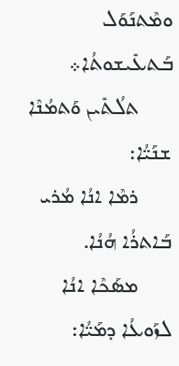ܘܡܶܬܢܰܘܰܠ ܒܰܬܥܺܝܫܘܬܳܐ܀
      ܬܠܳܬܺܝܢ ܘܰܬܡܳܢܶܐ ܫܢܰܝ̈ܳܐ:
      ܪܡܶܐ ܐܢܳܐ ܡܳܪܝ ܒܰܐܬܪܳܐ ܗܳܢܳܐ.
      ܡܣܰܟܶܐ ܐܢܳܐ ܠܙܰܘܥܳܐ ܕܡܰܝ̈ܳܐ: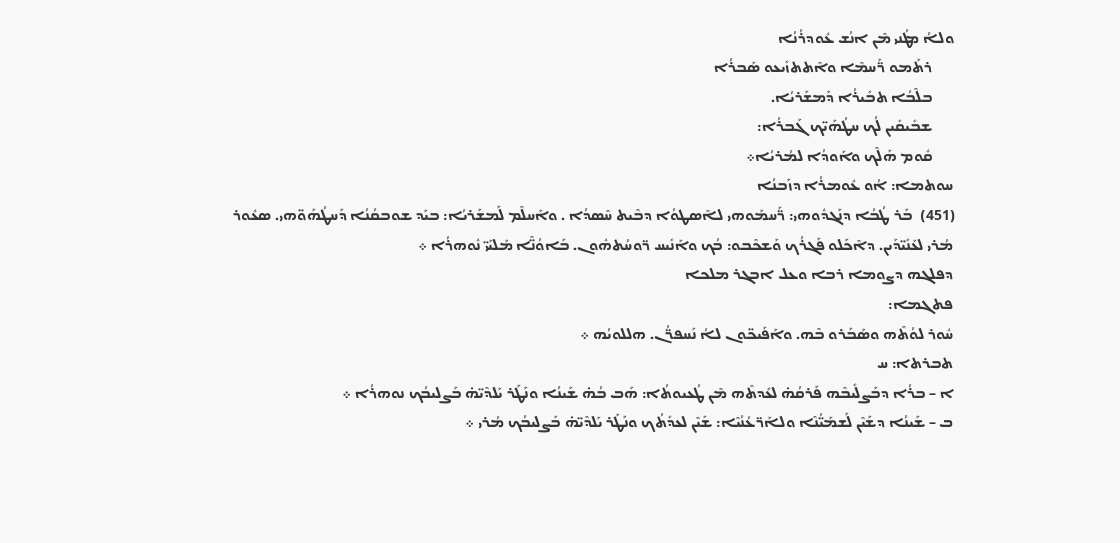ܘܠܐܳ ܡܛܳܢܝ ܡܶܢ ܐܢܳܫ ܥܽܘܕܪܳܢܳܐ
      ܪܬܰܡܘ ܪ̈ܰܚܡܶܐ ܘܐܶܬܬܙܺܝܥܘ ܣܰܒܪܳܐ
      ܒܠܶܒܳܐ ܬܒܺܝܪܳܐ ܕܰܡܫܰܪܝܳܐ.
      ܫܒܺܝܩܺܝܢ ܠܳܟ ܚܛܳܗܰܝ̈ܟ ܓܰܒܪܳܐ:
      ܩܽܘܡ ܗܰܠܶܟ ܘܐܰܘܕܳܐ ܠܡܳܪܝܳܐ܀
ܚܘܬܡܐ: ܐܳܘ ܥܽܘܡܪܳܐ ܕܙܰܒܢܳܐ
(451)  ܒܰܪ ܛܳܒܳܐ ܕܢܰܓܕܽܘܗܝ: ܪ̈ܰܚܡܰܘܗܝ ܠܐܶܣܛܘܳܐ ܕܒܶܝܬ ܚܶܣܕܳܐ . ܘܐܰܚܠܶܡ ܠܰܡܫܰܪܝܳܐ: ܒܝܰܕ ܫܘܒܩܳܢܳܐ ܕܰܚܛܳܗܰܘ̈ܗܝ. ܣܥܽܘܪ ܡܳܪܝ ܠܥܰܢܺܝ̈ܕܰܝܢ. ܕܐܶܟܰܠܘ ܦܰܓܪܳܟ ܘܰܫܟܶܒܘ: ܒܳܟ ܘܐܰܢܺܝܚ ܪ̈ܘܚܳܬܗܽܘܢ. ܒܰܐܘܳܢ̈ܶܐ ܡܰܠܝܰܝ̈ ܢܽܘܗܪܳܐ ܀
ܕܦܠܓܗ ܕܨܘܡܐ ܪܒܐ ܘܥܠ ܐܒܓܪ ܡܠܟܐ
ܦܬܓܡܐ:
ܚܽܘܪ ܠܘܳܬܶܗ ܘܣܰܒܰܪܘ ܒܶܗ. ܘܐܰܦܰܝܟ̈ܘܢ ܠܐܳ ܢܰܚܦܪ̈ܳܢ. ܗܠܠܘܝܳܗ ܀
ܬܒܪܬܐ: ܚ
ܐ – ܒܪܳܐ ܕܒܰܨܠܺܝܒܶܗ ܦܰܪܩܳܗ̇ ܠܥܺܕܬܶܗ ܡܶܢ ܛܳܥܝܘܬܳܐ: ܗܰܒ ܒܳܗ̇ ܫܰܝܢܳܐ ܘܢܰܛܰܪ ܝܰܠܕܶܝ̈ܗ̇ ܒܰܨܠܝܒܳܟ ܢܘܗܪܳܐ ܀
ܒ – ܫܰܝܢܳܐ ܕܫܰܝܶܢ ܠܰܫܡܰܝ̈ܳܢܶܐ ܘܠܐܰܪ̈ܥܳܢܳܝܶܐ: ܫܰܝܶܢ ܠܥܕܺܬܳܟ ܘܢܰܛܰܪ ܝܰܠܕܶܝ̈ܗ̇ ܒܰܨܠܝܒܳܟ ܡܳܪܝ ܀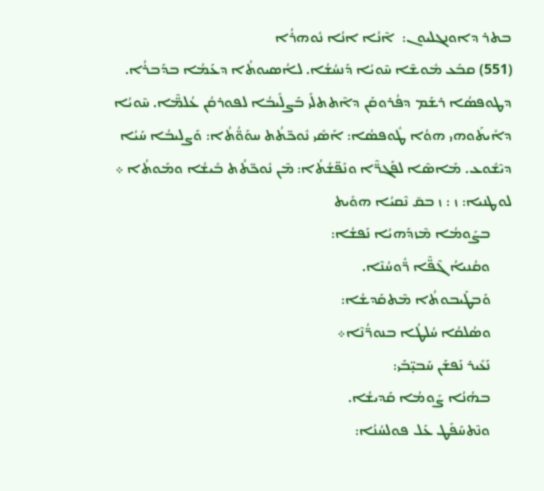ܒܬܪ ܕܐܘܢܓܠܝܘܢ:  ܐܶܢܳܐ ܐܢܳܐ ܢܽܘܗܪܳܐ
(551) ܩܒܰܥ ܡܽܘܫܶܐ ܚܶܘܝܳܐ ܕܰܢܚܳܫܳܐ. ܠܐܳܣܝܘܬܳܐ ܕܥܰܡܳܐ ܒܕܰܒܪܳܐ. ܕܛܘܦܣܳܐ ܪܫܰܡ ܕܦܳܪܘܩܰܢ ܕܐܶܬܬܠܺܝ ܒܰܨܠܺܝܒܳܐ ܠܦܘܪܩܳܢ ܥܳܠܡ̈ܶܐ. ܚܶܘܝܳܐ ܕܐܺܝܬܰܘܗܝ ܗܘܳܐ ܛܽܘܦܣܳܐ: ܐܰܣܺܝ ܢܽܘܟ̈ܬܳܬ ܚܘܰܘ̈ܳܬܳܐ: ܘܰܨܠܝܒܳܐ ܚܰܝܳܐ ܕܝܶܫܽܘܥ. ܡܰܐܣܶܐ ܠܦܰܓܪ̈ܶܐ ܘܢܰܦ̈ܫܳܬܳܐ: ܡܶܢ ܢܽܘܟ̈ܬܳܬ ܒܺܝܫܳܐ ܘܡܰܘܬܳܐ ܀
ܠܘܛܢܝܐ: ܙ : ܙ ܒܩ̄ ܢܶܩܝܳܐ ܗܘܺܝܬ
      ܒܨܰܘܡܳܐ ܡܶܙܕܰܗܝܳܐ ܢܰܦܫܳܐ:
      ܘܩܳܢܝܐܳ ܓܶܦ̈ܶܐ ܪ̈ܽܘܚܳܢܶܐ.
      ܘܰܒܛܰܝܒܘܬܳܐ ܡܶܬܩܰܕܫܳܐ:
      ܘܣܳܠܩܳܐ ܚܳܠܛܳܐ ܒܢܘܪ̈ܳܢܶܐ܀
      ܢܰܥܺܝܪ ܢܰܦܫܰܢ ܚܰܒܝ̣̈ܒܰܝ:
      ܒܗܳܢܳܐ ܨܰܘܡܳܐ ܩܰܕܝܫܳܐ.
      ܘܢܶܬܚܰܦܰܛ ܥܰܠ ܦܘܠܚܳܢܳܐ: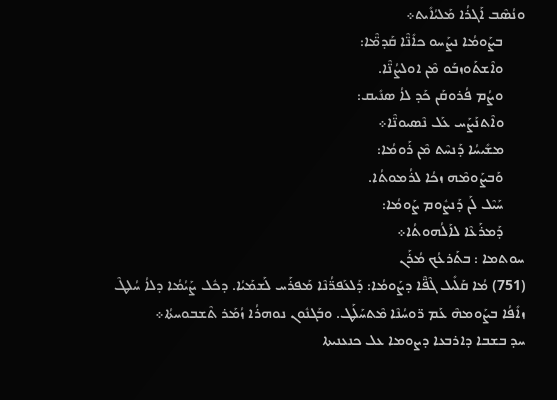ܘܢܳܣܶܒ ܐܰܓܪܳܐ ܡܰܠܝܳܐܺܝܬ܀
      ܒܨܰܘܡܳܐ ܢܨܰܚܘ ܟܐܺܢ̈ܶܐ ܩܰܕܡ̈ܶܐ:
      ܘܐܶܫܬܰܘܙܒܰܘ ܡܶܢ ܐܘܠܨܳܢ̈ܶܐ.
      ܘܨܳܡ ܦܳܪܘܩܰܢ ܟܰܕ ܠܐܳ ܣܢܺܝܩ:
      ܘܐܶܬܢܰܨܰܚ ܥܰܠ ܢܶܣܝܘܢ̈ܶܐ܀
      ܡܫܺܝܚܳܐ ܕܰܢܚܶܬ ܡܶܢ ܪܰܘܡܳܐ:
      ܘܰܒܨܰܘܡܶܗ ܙܟܳܐ ܠܪܳܡܘܬܳܐ.
      ܚܰܝܶܠ ܠܰܢ ܕܰܢܨܽܘܡ ܨܰܘܡܳܐ:
      ܕܰܡܪܰܥܶܐ ܠܐܰܠܳܗܘܬܳܐ܀
ܚܘܬܡܐ : ܒܬܰܪܥܳܟ ܡܳܪܰܢ
(751) ܡܳܐ ܩܰܠܺܝܠ ܓܶܦ̈ܶܐ ܕܨܰܘܡܳܐ: ܕܰܠܥܰܦܪ̈ܳܢܶܐ ܡܰܦܪܰܚ ܠܰܫܡܰܝܳܐ. ܕܟܽܠ ܨܰܝܳܡܳܐ ܕܠܐܳ ܚܳܠܛܶ ܙܐܺܦܳܐ ܒܨܰܘܡܗܶ ܥܰܡ ܪ̈ܘܚܳܢܶܐ ܡܶܬܚܰܠܰܛ. ܘܒܰܓܢܽܘܢ ܢܘܗܪܳܐ ܙܳܡܰܪ ܬܶܫܒܘܚܬܳܐ܀
ܚܕ ܒܫܒܐ ܕܐܪܒܥܐ ܕܨܘܡܐ ܥܠ ܟܢܥܢܝܬܐ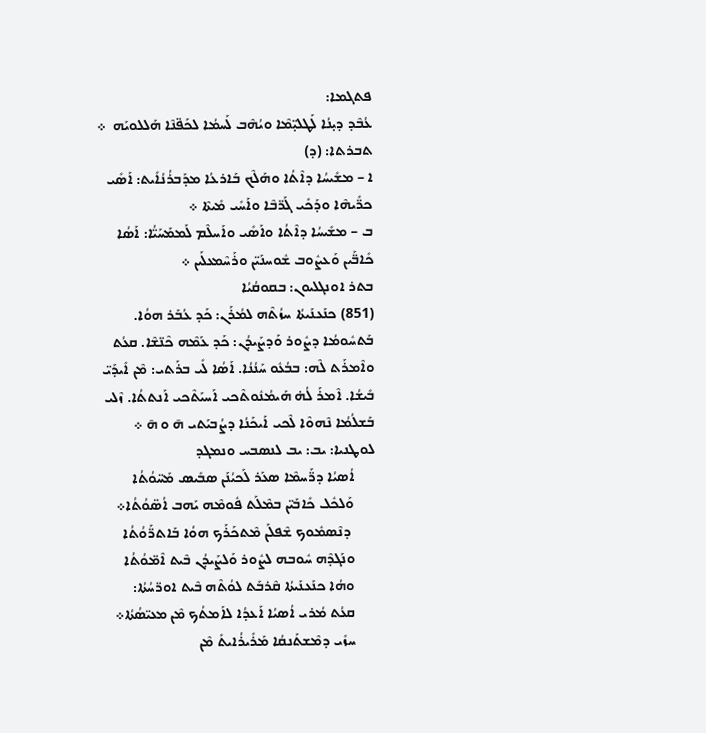ܦܬܓܡܐ:
ܥܳܒܶܕ ܕܝ̣ܢܳܐ ܠܰܛܠܝ̣̈ܡܶܐ ܘܝܳܗܶܒ ܠܰܚܡܳܐ ܠܟܰܦ̈ܢܶܐ ܗܰܠܠܘܝܰܗ  ܀
ܬܒܪܬܐ: (ܕ)
ܐ – ܡܫܺܝܚܳܐ ܕܐܶܬܳܐ ܘܗܰܠܶܟ ܒܰܐܪܥܳܐ ܡܕܰܒܪܳܢܳܐܺܝܬ: ܐܰܣܺܝ ܟܪ̈ܺܝܗܶܐ ܘܕܰܟܺܝ ܓܰܪ̈ܒܶܐ ܘܐܰܚܺܝ ܡܺܝܬܶܐ ܀
ܒ – ܡܫܺܝܚܳܐ ܕܐܶܬܳܐ ܘܐܰܣܺܝ ܘܐܰܚܠܶܡ ܠܰܡܡܰܚܰܝ̈ܳܐ: ܐܰܣܳܐ ܟܺܐܒ̈ܰܝܢ ܘܰܥܨܽܘܒ ܫܽܘܚܢܰܝ̈ܢ ܘܪܰܚܶܡܥܠܰܝܢ ܀
ܒܬܪ ܐܘܢܓܠܝܘܢ: ܒܩܘܩܳܝܳܐ
(851) ܟܢܰܥܢܰܝܬܳܐ ܚܙܳܬܶܗ ܠܡܳܪܰܢ: ܟܰܕ ܥܳܒܰܪ ܗܘܳܐ. ܒܰܬܚܽܘܡܳܐ ܕܨܽܘܪ ܘܰܕܨܰܝܕܳܢ: ܟܰܕ ܥܰܡܶܗ ܟܶܢ̈ܫܶܐ. ܩܥܳܬ ܘܐܶܡܪܰܬ ܠܶܗ: ܒܒܳܥܽܘ ܚܰܢܳܢܳܐ. ܐܰܣܳܐ ܠܺܝ ܒܪܰܬܝ: ܡܶܢ ܐܺܝܕܰܝ̈ ܒܺܝܫܳܐ. ܐܶܡܪܰ ܠܳܗ̇ ܗܰܝܡܳܢܽܘܬܶܟܝ ܐܰܚܝܰܬܶܟܝ ܐܰܢܬܬܳܐ. ܙܶܠܝ ܒܰܫܠܳܡܳܐ ܢܶܗܘܶܐ ܠܶܟܝ ܐܰܝܟܰܢܳܐ ܕܨܳܒܝܰܬܝ ܗ̄ ܘ ܗ̄ ܀
ܠܘܛܢܝܐ: ܝܒ: ܝܒ ܠܢܣܒܚ ܘܢܡܓܕ
      ܐܳܣܝܳܐ ܕܪ̈ܰܚܡܶܐ ܣܥܰܪ ܠܰܟܝܳܢܰܢ ܣܒܺܝܣ ܡܰܚ̈ܘܳܬܳܐ
      ܘܰܠܟܽܠ ܟܺܐܒܰܝ̈ܢ ܒܡܶܠܰܬ ܦܽܘܡܶܗ ܝܰܗܒ ܐܳܣ̈ܘܳܬܳܐ܀
       ܕܢܶܣܡܽܘܟ ܫܶܦܠܰܢ ܡܶܬܟܰܪܰܟ ܗܘܳܐ ܒܰܐܬܪ̈ܰܘܳܬܳܐ
      ܘܢܰܓܕܶܗ ܚܽܘܒܗ ܠܨܽܘܪ ܘܰܠܨܰܝܕܳܢ ܒܶܝܬ ܐܶܡ̈ܘܳܬܳܐ
      ܘܗܳܐ ܟܢܰܥܢܰܝܬܳܐ ܩܶܪܒܰܬ ܠܘܳܬܶܗ ܒܶܝܬ ܐܘܪ̈ܚܳܬܳܐ:
      ܩܥܳܬ ܡܳܪܝ ܐܳܣܝܳܐ ܐܰܥܕܳܐ ܠܐܰܡܬܳܟ ܡܶܢ ܡܥܝ̈ܣܳܬܳܐ܀
      ܚܙܺܝ ܕܡܶܫܬܰܢܩܳܐ ܡܰܪܺܝܪܳܐܝܬܺ ܡܶܢ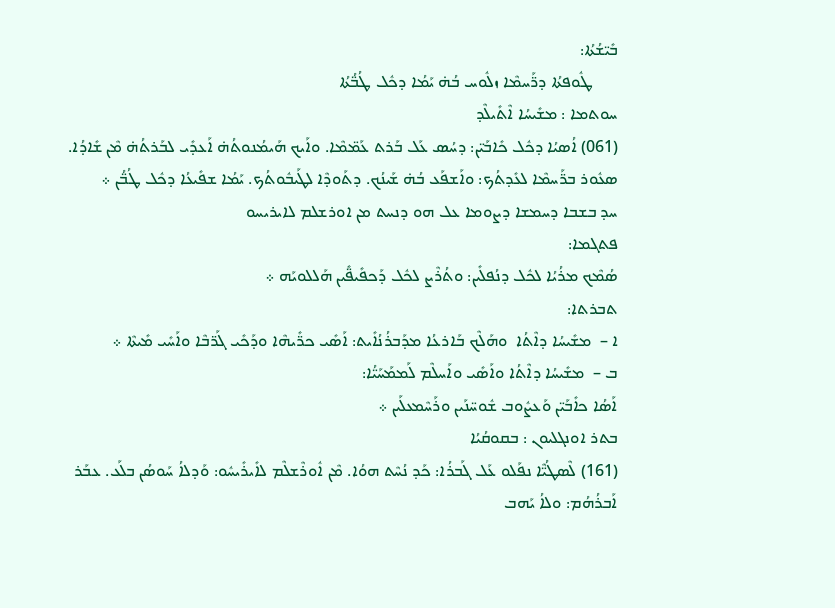ܒܺܝ̈ܫܳܬܳܐ:
      ܛܽܘܦܬܳܐ ܕܪ̈ܰܚܡܶܐ ܙܠܽܘܚ ܒܳܗ̇ ܝܰܡܳܐ ܕܟܽܠ ܛܳܒ̈ܳܬܳܐ
ܚܘܬܡܐ : ܡܫܺܝܚܳܐ ܐܶܬܺܝܠܶܕ
(061) ܐܳܣܝܳܐ ܕܟܽܠ ܟܺܐܒܰܝ̈ܢ: ܕܚܳܣ ܥܰܠ ܒܰܪܬ ܥܰܡ̈ܡܶܐ. ܘܐܰܝܟ ܗܰܝܡܳܢܘܬܳܗ̇ ܐܰܥܕܺܝ ܠܒܰܪܬܳܗ̇ ܡܶܢ ܫܺܐܕܳܐ. ܣܥܽܘܪ ܒܪ̈ܰܚܡܶܐ ܠܥܺܕܬܳܟ: ܘܐܰܫܦܰܥ ܒܳܗ̇ ܫܰܝܢܳܟ. ܕܬܰܘܕܶܐ ܠܛܰܝܒܽܘܬܳܟ. ܝܰܡܳܐ ܫܦܺܝܥܳܐ ܕܟܽܠ ܛܳܒ̈ܳܢ ܀
ܚܕ ܒܫܒܐ ܕܚܡܫܐ ܕܨܘܡܐ ܥܠ ܗܘ ܕܢܚܬ ܡܢ ܐܘܪܫܠܡ ܠܐܝܪܝܚܘ
ܦܬܓܡܐ:
ܣܳܡܶܟ ܡܪܳܝܳܐ ܠܟܽܠ ܕܢܳܦܠܺܝܢ: ܘܬܳܪܶܨ ܠܟܽܠ ܕܰܟܦܺܝܦ̈ܺܝܢ ܗܰܠܠܘܝܰܗ ܀
ܬܒܪܬܐ:
ܐ –  ܡܫܺܝܚܳܐ ܕܐܶܬܳܐ  ܘܗܰܠܶܟ ܒܰܐܪܥܳܐ ܡܕܰܒܪܳܢܳܐܺܝܬ: ܐܰܣܺܝ ܟܪ̈ܺܝܗܶܐ ܘܕܰܟܺܝ ܓܰܪ̈ܒܶܐ ܘܐܰܚܺܝ ܡܺܝܬܶܐ ܀
ܒ –  ܡܫܺܝܚܳܐ ܕܐܶܬܳܐ ܘܐܰܣܺܝ ܘܐܰܚܠܶܡ ܠܰܡܡܰܚܰܝ̈ܳܐ:
ܐܰܣܳܐ ܟܐܺܒܰܝ̈ܢ ܘܰܥܨܽܘܒ ܫܽܘܚ̈ܢܰܝܢ ܘܪܰܚܶܡܥܠܰܝܢ ܀
ܒܬܪ ܐܘܢܓܠܝܘܢ : ܒܩܘܩܳܝܳܐ
(161) ܠܶܣܛܳܝ̈ܶܐ ܢܦܰܠܘ ܥܰܠ ܓܰܒܪܳܐ: ܟܰܕ ܢܳܚܶܬ ܗܘܳܐ. ܡܶܢ ܐܽܘܪܶܫܠܶܡ ܠܐܺܝܪܺܝܚܽܘ: ܘܰܕܠܐܳ ܚܰܘܣܳܢ ܒܠܰܥ. ܥܒܰܪ ܐܰܒܪܳܗܳܡ: ܘܠܐܳ ܝܰܗܒ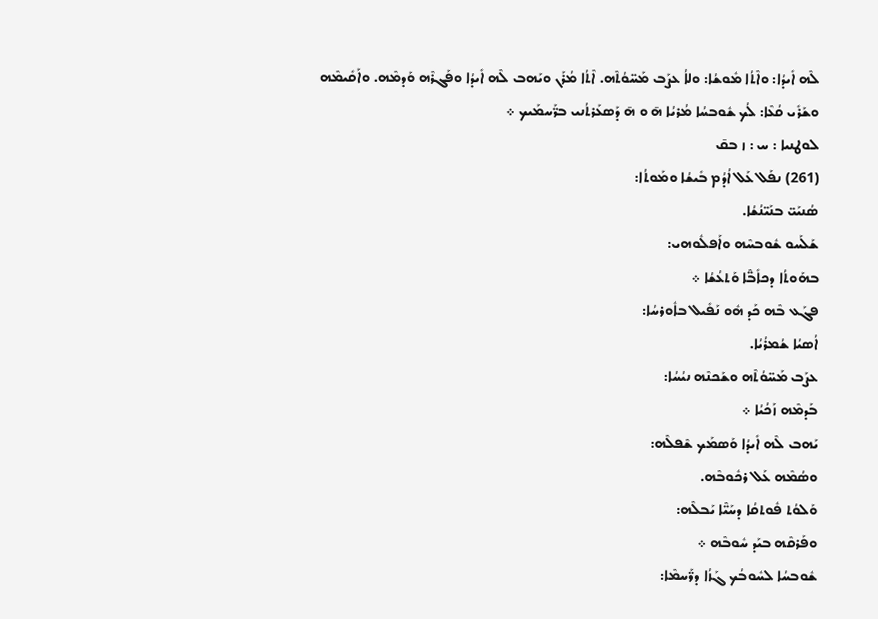ܠܶܗ ܐܺܝܕܳܐ: ܘܐܶܬܳܐ ܡܽܘܫܳܐ: ܘܠܐܳ ܥܨܰܒ ܡܰܚ̈ܘܳܬܶܗ. ܐܶܬܳܐ ܡܳܪܰܢ ܘܝܰܗܒ ܠܶܗ ܐܺܝܕܳܐ ܘܦܰܓܪܶܗ ܘܰܕܡܶܗ. ܘܐܰܩܺܝܡܶܗ ܘܫܰܪܺܝ ܩܳܥܶܐ: ܠܳܟ ܫܽܘܒܚܳܐ ܡܳܪܝܳܐ ܗ̄ ܘ ܗ̄ ܕܰܣܥܰܪܬܳܢܝ ܒܪ̈ܰܚܡܰܝܟ ܀
ܠܘܛܢܝܐ : ܚ : ܙ ܒܩ̄
(261) ܢܦܰܠ ܥܰܠ ܐܳܕܳܡ ܒܺܝܫܳܐ ܘܡܰܘܬܳܐ:
ܣܳܢܝܰܝ̈ ܒܢܰܝ̈ܢܳܫܳܐ.
ܫܰܠܰܚܘ ܫܽܘܒܚܶܗ ܘܐܰܦܠܽܘܗܝ:
ܒܗܰܘܬܳܐ ܕܟܐܺܒ̈ܶܐ ܘܰܬܥܳܫܳܐ ܀
ܦܓܰܥ ܒܶܗ ܟܰܕ ܗܽܘ ܢܰܦܺܝܠ ܒܐܽܘܪܚܳܐ:
ܐܳܣܝܳܐ ܫܳܡܪܳܝܳܐ.
ܥܨܰܒ ܡܰܚ̈ܘܳܬܶܗ ܘܫܰܟܢܶܗ ܢܝܳܚܳܐ:
ܒܰܕܡܶܗ ܙܰܟܳܝܳܐ ܀
ܝܰܗܒ ܠܶܗ ܐܺܝܕܳܐ ܘܰܣܡܰܟ ܫܶܦܠܶܗ:
ܘܣܳܡܶܗ ܥܰܠ ܪܟܽܘܒܶܗ.
ܘܰܠܘܳܬ ܦܽܘܬܩܳܐ ܕܚܰܝ̈ܶܐ ܝܰܒܠܶܗ:
ܘܦܰܪܩܶܗ ܒܝܰܕ ܚܽܘܒܶܗ ܀
ܫܽܘܒܚܳܐ ܠܚܽܘܒܳܟ ܓܰܙܳܐ ܕܪ̈ܰܚܡܶܐ: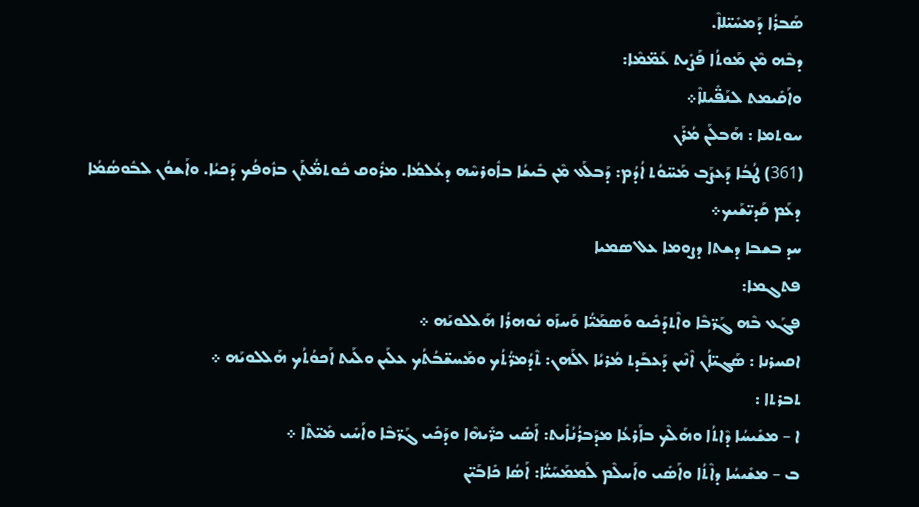ܣܰܒܪܳܐ ܕܰܡܚܺܝ̈ܠܐܶ.
ܕܒܶܗ ܡܶܢ ܡܰܘܬܳܐ ܦܰܨܺܝܬ ܥܰܡ̈ܡܶܐ:
ܘܐܰܩܺܝܡܬ ܠܢܰܦ̈ܺܝܠܐܶ܀
ܚܘܬܡܐ : ܗܰܒܠܰܢ ܡܳܪܰܢ
(361) ܛܳܒܳܐ ܕܰܥܨܰܒ ܡܰܚ̈ܘܳܬ ܐܳܕܳܡ: ܕܰܒܠܰܥ ܡܶܢ ܒܺܝܫܳܐ ܒܐܽܘܪܚܶܗ ܕܥܳܠܡܳܐ. ܡܪܽܘܩ ܟܽܘܬܡ̈ܳܬܰܢ ܒܙܽܘܦܳܟ ܕܰܟܝܳܐ. ܘܐܰܫܘܳܢ ܠܒܽܘܣܳܡܳܐ ܕܥܰܡ ܩܰܕܝ̈ܫܰܝܟ܀
ܚܕ ܒܫܒܐ ܕܫܬܐ ܕܨܘܡܐ ܥܠ ܣܡܝܐ
ܦܬܓܡܐ:
ܦܓܰܥ ܒܶܗ ܓܰܪ̈ܒܶܐ ܘܐܶܬܕܰܟܺܝܘ ܘܰܣܡܰܝ̈ܳܐ ܘܰܚܙܰܘ ܢܽܘܗܪܳܐ ܗܰܠܠܘܝܰܗ ܀
ܐܩܚܪܢܐ : ܣܰܓܝ̈ܐܳܢ ܐܶܢܶܝܢ ܕܰܥܒܰܕܬ ܡܳܪܝܳܐ ܐܠܰܗܢ: ܬܶܕܳܡܪ̈ܳܬܳܟ ܘܡܰܚܫ̈ܒܳܬܳܟ ܥܠܰܝܢ ܘܠܰܝܬ ܐܰܟܘܳܬܳܟ ܗܰܠܠܘܝܰܗ ܀
ܬܒܪܬܐ :
ܐ – ܡܫܺܝܚܳܐ ܕܶܐܬܳܐ ܘܗܰܠܶܟ ܒܐܰܪܥܳܐ ܡܕܰܒܪܳܢܳܐܺܝܬ: ܐܰܣܺܝ ܟܪ̈ܺܝܗܶܐ ܘܕܰܟܺܝ ܓܰܪ̈ܒܶܐ ܘܐܰܚܺܝ ܡܺܝ̈ܬܶܐ ܀
ܒ – ܡܫܺܝܚܳܐ ܕܐܶܬܳܐ ܘܐܰܣܺܝ ܘܐܰܚܠܶܡ ܠܰܡܡܰܚܰܝ̈ܳܐ: ܐܰܣܳܐ ܟܺܐܒܰܝ̈ܢ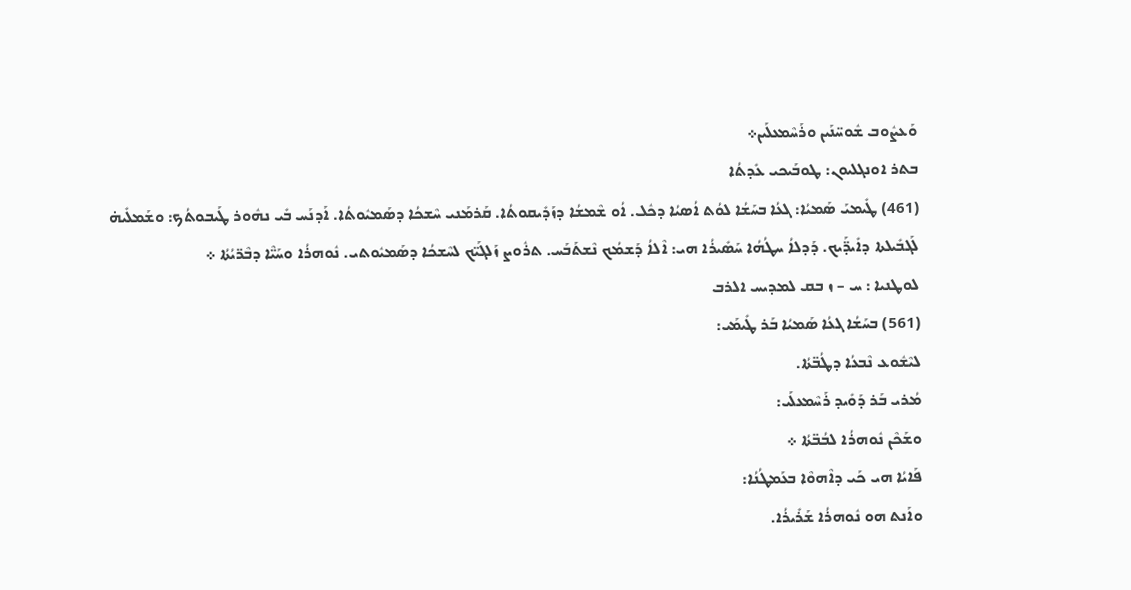ܘܰܥܨܽܘܒ ܫܽܘܚ̈ܢܰܝܢ ܘܪܰܚܶܡܥܠܰܝܢ܀
ܒܬܪ ܐܘܢܓܠܝܘܢ: ܛܘܒܰܝܟܝ ܥܺܕܬܳܐ
(461) ܛܺܝܡܝܰ ܣܰܡܝܳܐ: ܓܥܳܐ ܒܚܰܫܳܐ ܠܘܳܬ ܐܳܣܝܳܐ ܕܟܽܠ. ܐܳܘ ܫܶܡܫܳܐ ܕܙܰܕܺܝܩܘܬܳܐ. ܩܰܪܡܰܢܝ ܚܶܫܟܳܐ ܕܣܰܡܝܽܘܬܳܐ. ܐܰܕܢܰܚ ܒܺܝ ܢܗܽܘܪ ܛܰܝܒܘܬܳܟ: ܘܫܰܡܠܺܝܗ̇ ܠܰܓܒܺܝܠܬܐ ܕܐܺܝܕ̈ܰܝܟ. ܕܰܕܠܐܳ ܚܛܳܗܳܐ ܚܰܣܺܝܪܳܐ ܗܝ: ܐܶܠܐܳ ܕܰܫܡܳܟ ܢܶܫܬܰܒܰܚ. ܬܪܽܘܨ ܙܰܠܓܰܝ̈ܟ ܠܚܶܫܟܳܐ ܕܣܰܡܝܽܘܬܝ. ܢܽܘܗܪܳܐ ܘܚܰܝ̈ܶܐ ܕܒܶܪ̈ܝܳܬܳܐ ܀
ܠܘܛܢܝܐ : ܚ – ܙ ܒܩ ܠܡܕܝܚ ܐܠܪܒ
(561) ܒܚܰܫܳܐ ܓܥܳܐ ܣܰܡܝܳܐ ܒܰܪ ܛܺܝܡܰܝ:
ܠܝܶܫܽܘܥ ܢܶܒܥܳܐ ܕܛܳܒ̈ܬܳܐ.
ܡܳܪܝ ܒܰܪ ܕܰܘܺܝܕ ܪܰܚܶܡܥܠܰܝ:
ܘܫܰܟܶܢ ܢܽܘܗܪܳܐ ܠܒܳܒ̈ܬܳܐ ܀
ܦܰܐܝܳܐ ܗܝ ܟܰܝ ܕܐܶܗܘܶܐ ܒܥܰܡܛܳܢܳܐ:
ܘܐܰܢܬ ܗܘ ܢܽܘܗܪܳܐ ܫܰܪܺܝܪܳܐ.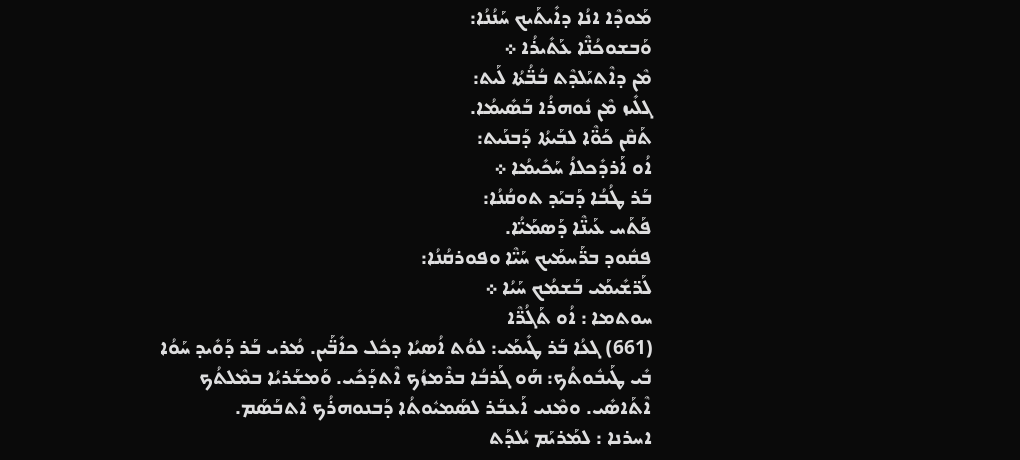ܡܰܘܕܶܐ ܐܢܳܐ ܕܐܺܝܬܰܝܟ ܚܰܢܳܢܳܐ:
ܘܰܒܫܘܟܳܢ̈ܶܐ ܥܰܬܺܝܪܳܐ ܀
ܡܶܢ ܕܐܶܬܝܰܠܕܶܬ ܒܳܒ̈ܳܬܳܐ ܠܰܝܬ:
ܓܠܺܝܙ ܡܶܢ ܢܽܘܗܪܳܐ ܒܰܣܺܝܡܳܐ.
ܬܰܩܶܢ ܟܰܘ̈ܶܐ ܠܒܰܝܬܳܐ ܕܰܒܢܰܝܬ:
ܐܳܘ ܐܰܪܕܺܟܠܐܳ ܚܰܟܺܝܡܳܐ ܀
ܒܰܪ ܛܳܒܳܐ ܕܰܒܝܰܕ ܬܘܩܳܢܳܐ:
ܦܰܬܰܚ ܥܰܝܢ̈ܶܐ ܕܰܣܡܰܝ̈ܳܐ.
ܦܩܽܘܕ ܒܪ̈ܰܚܡܰܝܟ ܚܰܝ̈ܶܐ ܘܦܘܪܩܳܢܳܐ:
ܠܰܪ̈ܫܺܝܡܰܝ ܒܰܫܡܳܟ ܚܰܝܳܐ ܀
ܚܘܬܡܐ : ܐܳܘ ܬܰܓܳܪ̈ܶܐ
(661) ܓܥܳܐ ܒܰܪ ܛܺܝܡܰܝ: ܠܘܳܬ ܐܳܣܝܳܐ ܕܟܽܠ ܟܐܺܒ̈ܰܝܢ. ܡܳܪܝ ܒܰܪ ܕܰܘܺܝܕ ܚܰܘܳܐ ܒܺܝ ܛܰܝܒܽܘܬܳܟ: ܗܰܘ ܓܰܪܒܳܐ ܒܪܶܡܙܳܟ ܐܶܬܕܰܟܺܝ. ܘܰܡܫܰܪܝܳܐ ܒܡܶܠܬܳܟ ܐܶܬܰܐܣܺܝ. ܘܡܶܢܝ ܐܰܥܒܰܪ ܠܣܰܡܝܽܘܬܳܐ ܕܰܒܢܘܗܪܳܟ ܐܶܬܒܰܣܰܡ.
ܐܚܪܢܐ : ܠܡܰܪܝܰܡ ܝܳܠܕܰܬ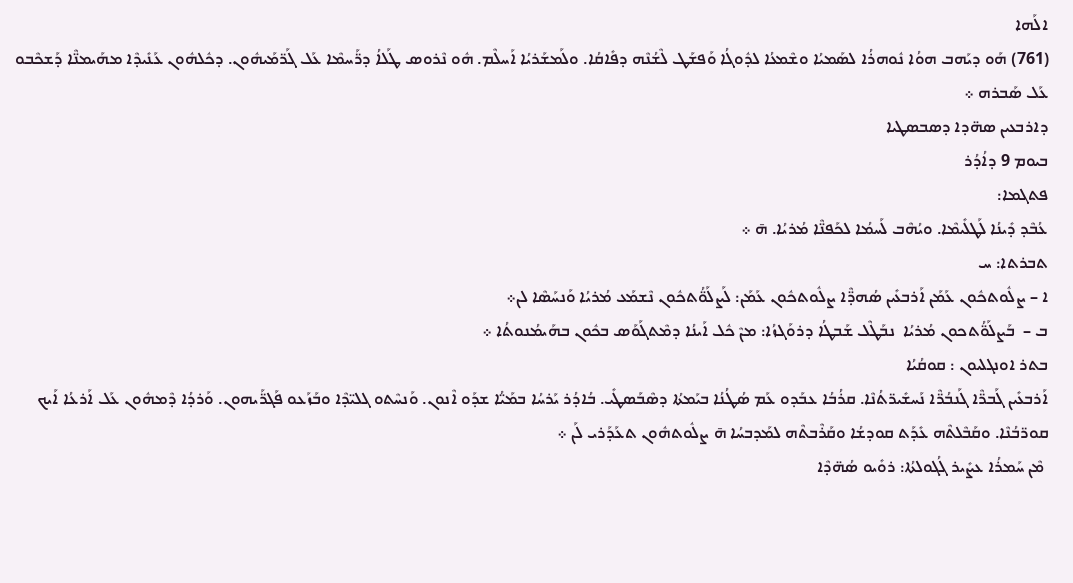ܐܠܰܗܐ
(761) ܗܰܘ ܕܝܰܗܒ ܗܘܳܐ ܢܽܘܗܪܳܐ ܠܣܰܡܝܳܐ ܘܫܶܡܥܳܐ ܠܕܽܘܓܳܐ ܘܰܦܫܰܛ ܠܶܫܳܢܶܗ ܕܦܺܐܩܳܐ. ܘܠܰܡܫܰܪܝܳܐ ܐܰܚܠܶܡ. ܗܽܘ ܢܶܪܘܣ ܛܰܠܐܳ ܕܪ̈ܰܚܡܶܐ ܥܰܠ ܓܰܪ̈ܡܰܝܗܽܘܢ. ܕܟܽܠܗܽܘܢ ܥܰܢܺܝܕܶܐ ܡܗܰܝܡܢ̈ܶܐ ܕܰܫܟܶܒܘ ܥܰܠ ܣܰܒܪܗ ܀
ܕܐܪܒܥܝܢ ܣܗ̈ܕܐ ܕܣܒܣܛܝܐ
ܒܝܘܡ 9 ܕܐܳܕܳܪ
ܦܬܓܡܐ:
ܥܳܒܶܕ ܕܺܝܢܳܐ ܠܰܛܠܺܝܡܶܐ. ܘܝܳܗܶܒ ܠܰܚܡܳܐ ܠܟܰܦܢ̈ܶܐ ܡܳܪܝܳܐ. ܗ̄ ܀
ܬܒܪܬܐ: ܚ
ܐ – ܨܠܽܘܬܟܽܘܢ ܥܰܡܰܢ ܐܰܪܒܥܺܝܢ ܣܳܗܕ̈ܶܐ ܨܠܽܘܬܟܽܘܢ ܥܰܡܰܢ: ܠܰܨܠܰܘ̈ܳܬܟܽܘܢ ܢܶܫܡܰܥ ܡܳܪܝܳܐ ܘܰܢܚܰܣܶܐ ܠܢ܀
ܒ –  ܒܰܨܠܰܘ̈ܳܬܟܘܢ ܡܳܪܝܳܐ  ܢܒܰܛܶܠ ܫܰܒܛܳܐ ܕܪܘܰܓܙܳܐ: ܡܢܶ ܟܽܠ ܐܰܝܢܳܐ ܕܡܶܬܓܰܘܰܣ ܒܟܽܘܢ ܒܗܰܝܡܳܢܘܬܳܐ ܀
ܒܬܪ ܐܘܢܓܠܝܘܢ : ܩܘܩܳܝܳܐ
ܐܰܪܒܥܺܝܢ ܓܰܒܪ̈ܶܐ ܓܰܢܒܳܪ̈ܶܐ ܢܰܚܫܺܝܪ̈ܬܳܢܶܐ. ܩܪܳܒܳܐ ܥܒܰܕܘ ܥܰܡ ܣܳܛܳܢܳܐ ܒܝܰܡܬܳܐ ܕܣܶܒܰܣܛܺܝ. ܒܳܐܕܳܪ ܝܰܪܚܳܐ ܒܡܰܝ̈ܳܐ ܫܕܰܘ ܐܶܢܘܢ. ܘܰܢܚܶܬܘ ܓܠܝ̈ܕܶܐ ܘܒܰܙܰܥܘ ܦܰܓܪ̈ܰܝܗܘܢ. ܘܰܪܕܳܐ ܕܶܡܗܽܘܢ ܥܰܠ ܐܰܪܥܳܐ ܐܰܝܟ ܩܘܪ̈ܒܳܢܶܐ. ܘܩܰܒܶܠܬܶܗ ܥܺܕܰܬ ܩܘܕܫܳܐ ܘܩܰܪܶܒܬܶܗ ܠܡܰܕܒܚܳܐ ܗ̄ ܨܠܽܘܬܗܽܘܢ ܬܥܰܕܰܪܝ ܠܰܢ ܀
 ܡܶܢ ܚܰܡܪܳܐ ܥܨܺܝܪ ܓܳܓܘܠܬܳܐ: ܪܘܺܝܘ ܣܳܗ̈ܕܶܐ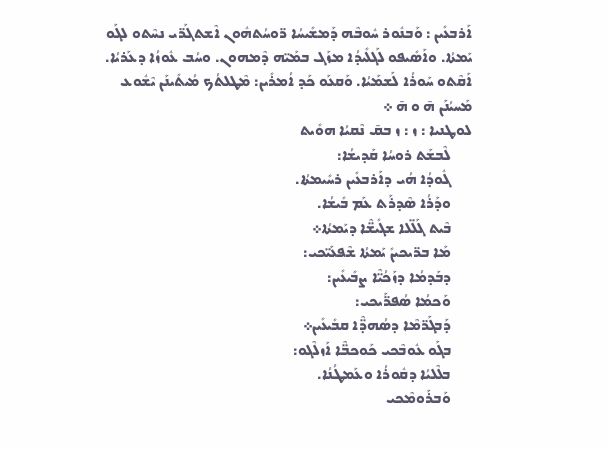ܐܰܪܒܥܺܝܢ : ܘܰܒܢܽܘܪ ܚܽܘܒܶܗ ܕܰܡܫܺܝܚܳܐ ܪ̈ܘܚܳܬܗܽܘܢ ܐܶܫܬܓܰܪ̈ܝ ܢܚܶܬܘ ܠܓܰܘ ܝܰܡܬܳܐ. ܘܐܰܣܺܝܦܘ ܠܰܓܠܺܝܕܳܐ ܡܙܰܓ ܒܡܰܝ̈ܗ ܕܶܡܗܘܢ. ܘܚܳܒ ܥܽܘܙܳܐ ܕܥܰܪܝܳܐ. ܐܰܩܶܬܘ ܚܰܘܪܳܐ ܠܰܫܡܰܝܳܐ. ܘܰܩܥܰܘ ܟܰܕ ܐܳܡܪܺܝܢ: ܡܶܛܠܬܳܟ ܡܳܝܬܺܝܢܰܢ ܝܶܫܽܘܥ ܡܰܚܝܳܢܰܢ ܗ̄ ܘ ܗ̄ ܀
ܠܘܛܢܝܐ : ܙ : ܙ ܒܩ̄ ܢܶܩܝܳܐ ܗܘܺܝܬ
      ܠܶܒܫܰܬ ܪܘܚܳܐ ܩܰܕܝܫܳܐ:
      ܓܽܘܕܳܐ ܗܳܝ ܕܐܰܪܒܥܺܝܢ ܪܚܺܝܡܬܳܐ.
      ܘܕܰܪܳܐ ܣܶܕܪܰܬ ܥܰܡ ܒܺܝܫܳܐ.
      ܒܶܝܬ ܓܰܠ̈ܠܐ ܫܓܺܝܫ̈ܶܐ ܕܝܰܡܬܳܐ܀
      ܡܰܐ ܒܪ̈ܝܟܝܢܺ ܝܰܡܬܳܐ ܫܶܦܥܰܝ̈ܟܝ:
      ܕܒܰܕܡܳܐ ܕܙܰܟܳܝ̈ܶܐ ܨܒܺܝܥܺܝܢ:
      ܘܰܟܡܳܐ ܣܳܦܪ̈ܰܝܟܝ:
      ܕܰܒܓܰܪ̈ܡܶܐ ܕܣܳܗܕ̈ܶܐ ܩܒܺܝܥܺܝܢ܀
      ܒܓܰܘ ܥܽܘܒܶܟܝ ܟܰܘܟܒ̈ܶܐ ܐܰܙܠܶܓܘ:
      ܒܠܶܠܝܳܐ ܕܩܽܘܪܳܐ ܘܥܰܡܛܳܢܳܐ.
      ܘܰܒܪܰܘܡܶܟܝ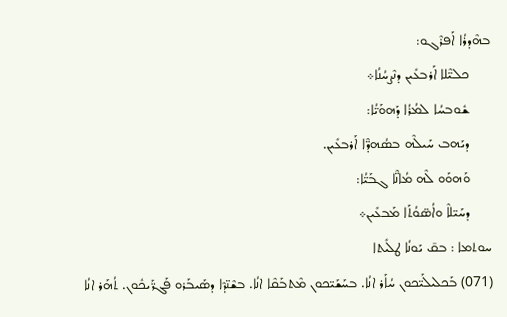ܒܗܶܕܪܳܐ ܐܰܦܪܶܓܘ:
      ܟܠܝ̈ܶܠܐ ܐܰܪܒܥܺܝܢ ܕܢܶܨܚܳܢܳܐ܀
      ܫܽܘܒܚܳܐ ܠܡܳܪܳܐ ܕܰܗܘܰܝ̈ܳܐ:
      ܕܝܰܗܒ ܚܰܝܠܶܗ ܒܣܳܗܕ̈ܶܐ ܐܰܪܒܥܺܝܢ.
      ܘܰܗܘܰܘ ܠܶܗ ܡܳܐܢ̈ܶܐ ܓܒܰܝ̈ܳܐ:
      ܕܚܰܝ̈ܠܐܶ ܘܐܳܣ̈ܘܳܬܰܐ ܡܰܒܥܺܝܢ܀
ܚܘܬܡܐ : ܒܩ̄ ܝܰܘܢܳܐ ܛܠܺܝܬܐ
(071) ܒܰܟܠܝܠܰܝ̈ܟܘܢ ܚܳܐܰܪ ܐܢܳܐ. ܒܚܰܫܰܝ̈ܟܘܢ ܡܶܬܒܰܩܶܐ ܐܢܳܐ. ܒܫܶܢ̈ܕܶܐ ܕܣܰܝܒܰܪܘ ܦܰܓܪ̈ܰܝܟܽܘܢ. ܬܳܗܰܪ ܐܢܳܐ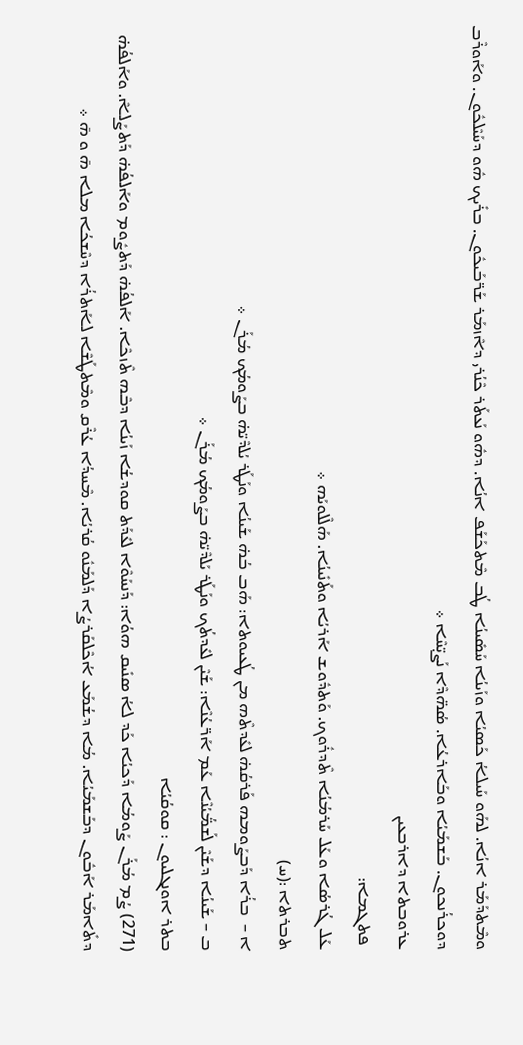ܘܡܶܬܕܰܡܰܪ ܐܢܳܐ. ܠܗܰܘ ܚܰܝܠܐܳ ܟܰܣܝܳܐ ܘܙܰܝܢܳܐ ܚܰܣܺܝܢܳܐ ܛܳܒ ܡܶܬܟܰܫܰܦ ܐܢܳܐ. ܕܗܽܘ ܢܰܥܬܰܪ ܟܶܢܳܪܝ ܕܐܶܙܡܰܪ ܫܰܪ̈ܒܰܝܟܽܘܢ. ܒܪܺܝܟ ܗܽܘ ܕܚܰܝܶܠܟܽܘܢ. ܘܐܰܘܪܶܒ ܕܘܟܪܳܢܟܘܢ. ܒܰܫܡܰܝܳܐ ܘܒܰܐܪܥܳܐ. ܣܳܗ̈ܕܶܐ ܢܰܨܝ̣̈ܚܶܐ ܀
ܥܪܘܒܬܐ ܕܐܪܒܥܝܢ
 ܦܬܓܡܐ:
ܥܰܠ ܓܳܪܣܳܐ ܘܥܰܠ ܚܰܪܡܳܢܳܐ ܬܶܕܪܽܘܟ. ܘܰܬܕܽܘܫ ܐܰܪܝܳܐ ܘܬܰܢܺܝܢܳܐ. ܗܰܠܶܠܘܝܰܗ ܀
ܬܒܪܬܐ :(ܚ)
ܐ –  ܒܪܳܐ ܕܰܒܨܰܘܡܗ ܦܰܪܩܳܗ̇ ܠܥܺܕܬܶܗ ܡܢ ܛܳܥܝܘܬܐ: ܗܰܒ ܒܳܗ̇ ܫܰܝܢܳܐ ܘܢܰܛܰܪ ܝܳܠܕܶܝ̈ܗ̇ ܒܨܰܘܡܳܟ ܡܳܪܰܢ ܀
ܒ – ܫܰܝܢܳܐ ܕܫܰܝܶܢ ܠܰܫܡ̈ܳܝܳܢܶܐ ܥܰܡ ܐܰܪ̈ܥܳܢܶܐ: ܫܰܝܶܢ ܠܥܺܕܬܳܟ ܘܢܰܛܰܪ ܝܰܠܕܶܝ̈ܗ̇ ܒܨܰܘܡܳܟ ܡܳܪܰܢ ܀
ܒܬܪ ܐܘܢܓܠܝܘܢ : ܩܘܩܳܝܳܐ
(271) ܨܳܡ ܡܳܪܰܢ ܨܰܘܡܳܐ ܕܰܟܝܳܐ ܟܰܕ ܠܐܳ ܣܢܺܝܩ ܗܘܳܐ: ܕܰܢܚܰܘܶܐ ܠܥܺܕܰܬ ܩܘܕܫܳܐ ܙܰܝܢܳܐ ܕܒܶܗ ܬܶܙܟܶܐ. ܐܰܠܦܳܗ̇ ܕܰܬܨܽܘܡ ܘܐܰܠܦܳܗ̇ ܕܰܬܨܰܠܐܶ. ܘܐܰܠܦܳܗ̇ ܕܬܺܐܡܰܪ ܐܰܒܽܘܢ ܕܒܰܫܡܰܝܳܐ. ܡܳܐ ܕܫܳܡܰܥ ܐܳܟܶܠܩܰܪܨܳܐ ܕܰܠܡܰܢܽܘ ܩܳܪܝܳܐ. ܡܶܚܕܳܐ ܥܳܪܶܩ ܘܡܶܬܛܰܫܶܐ ܠܐܰܬܪܳܐ ܕܚܶܫܟܳܐ ܡܠܐ ܗ̄ ܘ ܗ̄ ܀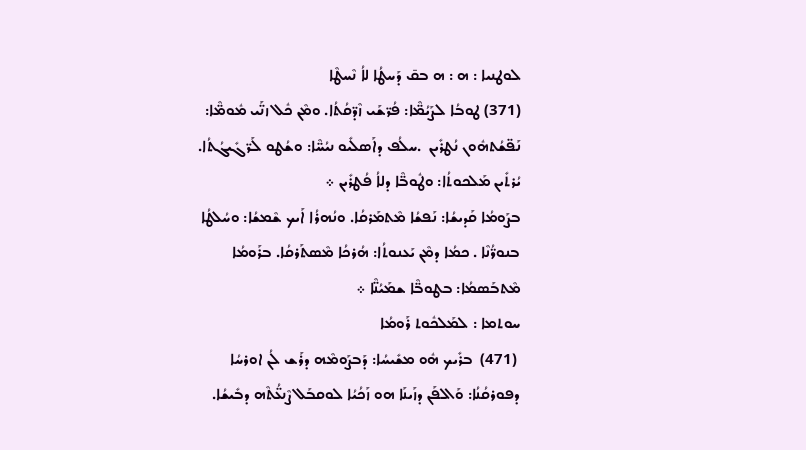ܠܘܛܢܝܐ : ܗ : ܗ ܒܩ̄ ܕܰܚܛܳܐ ܠܐܳ ܢܶܚܛܶܐ
(371) ܛܘܒܳܐ ܠܨܰܝܳܡ̈ܶܐ: ܦܳܪ̈ܫܰܝ ܙܶܕ̈ܩܳܬܳܐ. ܘܡܶܢ ܟܽܠ ܙܢ̈ܰܝ ܡܽܘܡ̈ܶܐ: ܢܰܦ̈ܫܳܬܗܽܘܢ ܢܳܛܪܺܝܢ  .ܚܠܳܦ ܕܐܰܣܠܺܝܘ ܢܝܳܚ̈ܶܐ: ܘܫܳܛܘ ܠܰܪ̈ܓܺܝܓܳܬܳܐ. ܝܳܪܬܺܝܢ ܡܰܠܟܘܬܳܐ: ܘܛܽܘܒ̈ܶܐ ܕܠܐܳ ܦܳܛܪܺܝܢ ܀
ܒܨܰܘܡܳܐ ܩܰܕܝܫܳܐ: ܢܰܦܫܳܐ ܡܶܬܡܰܪܩܳܐ. ܘܢܳܗܪܳܐ ܐܰܝܟ ܫܶܡܫܳܐ: ܘܚܳܠܛܳܐ ܒܢܘܪ̈ܳܢܶܐ . ܟܡܳܐ ܕܡܶܢ ܝܰܥܢܘܬܳܐ: ܗܳܪܟܳܐ ܡܶܣܬܰܪܩܳܐ. ܒܪܰܘܡܳܐ ܡܶܬܒܰܣܡܳܐ: ܒܛܘܒ̈ܶܐ ܫܡܰܝܳܢ̈ܶܐ ܀
ܚܘܬܡܐ : ܠܡܰܠܟܽܘܬ ܪܰܘܡܳܐ
 (471)  ܒܪܺܝܟ ܗܽܘ ܡܫܺܝܚܳܐ: ܕܰܒܨܰܘܡܶܗ ܕܪܰܫ ܠܳܢ ܐܘܪܚܳܐ ܕܦܘܪܩܳܢܳܐ: ܘܰܐܠܦܰܢ ܕܙܰܝܢܰܐ ܗܘ ܙܰܟܳܝܳܐ ܠܘܩܒܰܠ ܨܶܢܥ̈ܳܬܶܗ ܕܒܺܝܫܳܐ.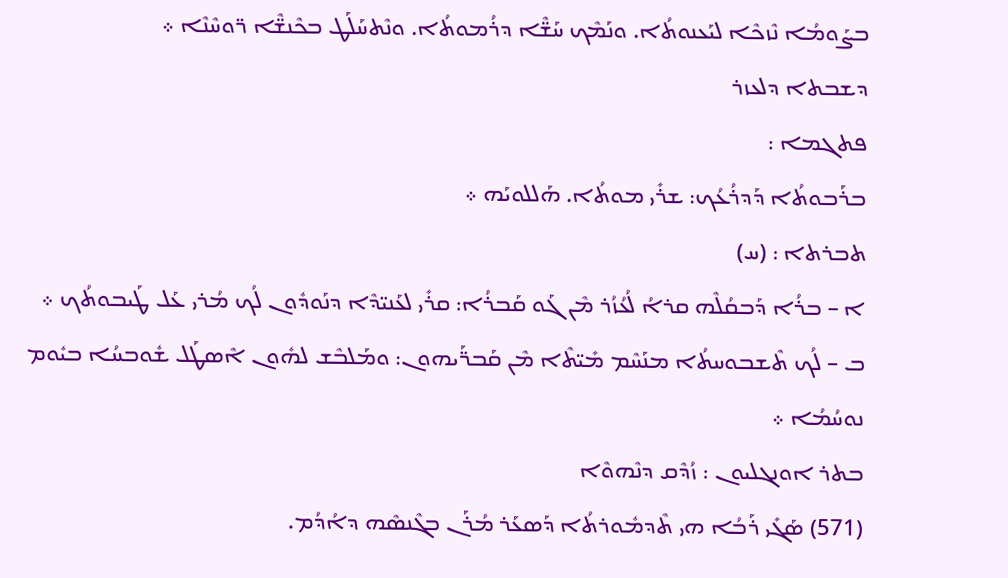ܒܨܰܘܡܳܐ ܢܶܙܟܶܐ ܠܝܰܥܢܘܬܳܐ. ܘܢܰܡܶܟ ܚܰܫ̈ܶܐ ܕܪܳܡܘܬܳܐ. ܘܢܶܬܚܰܠܰܛ ܒܟܶܢܫ̈ܶܐ ܪ̈ܘܚܶܢܶܐ ܀
ܕܫܒܬܐ ܕܠܥܙܪ
ܦܬܓܡܐ :
ܒܪܰܒܘܬܳܐ ܕܰܕܪܳܥܳܟ: ܫܪܺܝ ܡܘܬܳܐ. ܗܰܠܠܘܝܰܗ ܀
ܬܒܪܬܐ : (ܚ)
ܐ – ܒܪܳܐ ܕܰܒܩܳܠܶܗ ܩܪܐܳ ܠܳܥܳܙܳܪ ܡܶܢ ܓܰܘ ܩܰܒܪܳܐ: ܩܪܺܝ ܠܥܰܢܝ̈ܕܶܐ ܕܢܰܘܕܽܘܢ ܠܳܟ ܡܳܪܝ ܥܰܠ ܛܰܝܒܘܬܳܟ ܀
ܒ – ܠܳܟ ܬܶܫܒܘܚܬܳܐ ܡܢܰܚܶܡ ܡܺܝ̈ܬܶܐ ܡܶܢ ܩܰܒܪ̈ܰܝܗܘܢ: ܘܡܰܠܒܶܫ ܠܗܽܘܢ ܐܶܣܛܰܠ ܫܽܘܒܚܳܐ ܒܝܽܘܡ ܢܘܚܳܡܳܐ ܀
ܒܬܪ ܐܘܢܓܠܝܘܢ : ܙܳܕܶܩ ܕܢܶܗܘܶܐ
(571) ܣܰܓܺܝ ܪܰܒܳܐ ܗܝ ܬܶܕܡܽܘܪܬܳܐ ܕܰܣܥܰܪ ܡܳܪܰܢ ܒܓܶܢܣܶܗ ܕܐܳܕܳܡ.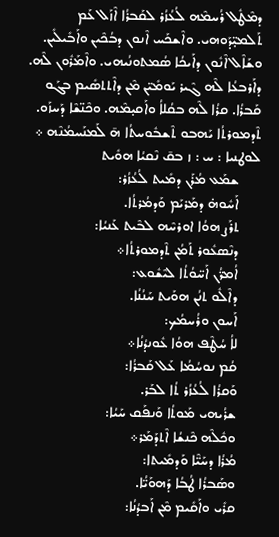ܕܡܶܛܽܠ ܪܳܚܡܶܗ ܠܳܥܳܙܳܪ ܠܩܰܒܪܳܐ ܐܶܙܰܠ ܥܰܡ ܬܰܠܡܝ̣̈ܕܰܘܗܝ. ܘܐܶܫܟܰܚ ܐܶܢܘܢ ܕܒܳܟܶܝܢ ܘܐܰܒܺܝܠܺܝܢ. ܘܫܰܐܶܠ ܐܶܢܽܘܢ ܕܐܰܝܟܳܐ ܣܳܡܬܘܢܳܝܗܝ. ܘܐܶܡܰܪܽܘܢ ܠܶܗ. ܕܐܰܪܒܥܳܐ ܠܶܗ ܓܶܝܪ ܝܰܘܡܺܝ̈ܢ ܡܶܢ ܕܐܶܬܬܣܺܝܡ ܒܓܰܘ ܩܰܒܪܳܐ. ܩܪܳܐ ܠܶܗ ܒܩܳܠܐܳ ܘܐܰܩܝ̣ܡܶܗ. ܘܟܶܢ̈ܫܶܐ ܕܰܚܙܰܘ. ܬܶܕܡܘܪܬܳܐ ܝܰܗܒܘ ܬܶܫܒܽܘܚܬܳܐ ܗ̄ ܠܰܡܢܰܚܡܳܢܶܗ ܀
ܠܘܛܢܝܐ : ܚ : ܙ ܒܩ̄ ܢܶܩܝܳܐ ܗܘܺܝܬ
      ܫܡܰܥ ܡܳܪܰܢ ܕܡܺܝܬ ܠܳܥܳܙܳܪ:
      ܐܰܚܽܘܗ̇ ܕܡܰܪܝܰܡ ܘܰܕܡܳܪܬܳܐ.
      ܬܪܰܨ ܗܘܳܐ ܐܘܪܚܶܗ ܠܒܶܝܬ ܥܰܢܝܳܐ:
      ܕܢܶܣܥܽܘܪ ܬܰܡܳܢ ܬܶܕܡܘܪܬܳܐ܀
      ܐܳܡܪ̈ܳܢ ܐܰܚ̈ܘܳܬܳܐ ܠܝܶܫܽܘܥ:
      ܕܐܶܠܽܘ ܬܢܳܢ ܗܘܰܝܬ ܚܰܢܳܢܳܐ.
      ܐܰܚܘܢ ܘܪܳܚܡܳܟ:
      ܠܐܳ ܚܳܛܶܦ ܗܘܳܐ ܥܽܘܢܕܳܢܳܐ܀
      ܩܳܡ ܢܘܚܳܡܳܐ ܥܰܠ ܩܰܒܪܳܐ:
      ܘܰܩܪܳܐ ܠܳܥܳܙܳܪ ܬܳܐ ܠܒܰܪ.
      ܫܪܳܝܗܝ ܡܰܘܬܳܐ ܘܰܢܦܰܩ ܚܰܝܳܐ:
      ܘܟܽܠܶܗ ܟܶܢܫܳܐ ܐܶܬܕܰܡܰܪ܀
      ܡܳܪܳܐ ܕܚܰܝ̈ܶܐ ܘܰܕܡܺܝܬܐ:
      ܘܣܰܒܪܳܐ ܛܳܒܳܐ ܕܰܗܘܰܝ̈ܳܐ.
      ܩܪܺܝ ܘܐܰܩܺܝܡ ܡܶܢ ܐܰܒܕܳܢܳܐ: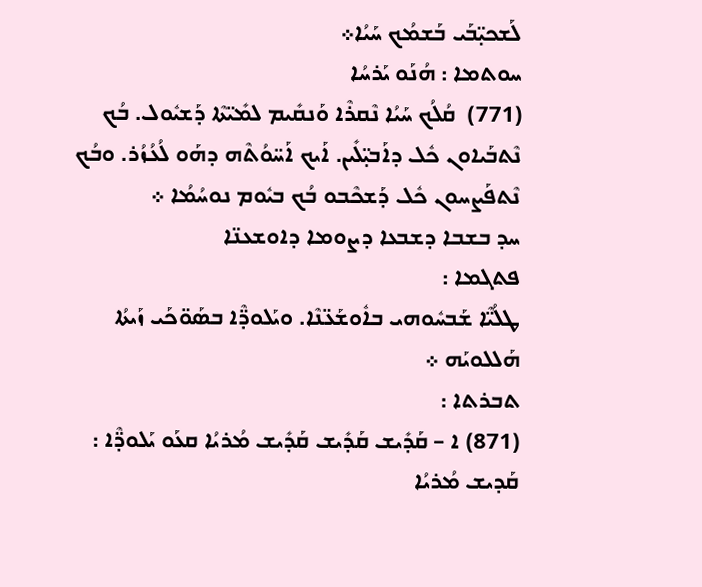ܠܰܫܟܝ̣̈ܒܰܝ ܒܰܫܡܳܟ ܚܰܝܳܐ܀
ܚܘܬܡܐ : ܗܳܢܰܘ ܝܰܪܚܳܐ
(771)  ܩܳܠܳܟ ܚܰܝܳܐ ܢܶܩܪܶܐ ܘܰܢܩܺܝܡ ܠܡܺܝ̈ܬܶܐ ܕܰܫܝܽܘܠ. ܒܳܟ ܢܶܬܒܰܝܐܘܢ ܟܽܠ ܕܐܰܒܝ̣̈ܠܺܝܢ. ܐܰܝܟ ܐܰܚ̈ܘܳܬܶܗ ܕܗܰܘ ܠܳܥܳܙܳܪ. ܘܒܳܟ ܢܶܬܦܰܨܚܘܢ ܟܽܠ ܕܰܫܟܶܒܘ ܒܳܟ ܒܝܽܘܡ ܢܘܚܳܡܳܐ ܀
ܚܕ ܒܫܒܐ ܕܫܒܥܐ ܕܨܘܡܐ ܕܐܘܫܥܢ̈ܐ
ܦܬܓܡܐ :
ܛܠܳܝ̈ܶܐ ܫܰܒܚܽܘܗܝ ܒܐܽܘܫܰܥ̈ܢܶܐ. ܘܝܰܠܘܕ̈ܶܐ ܒܣܰܘ̈ܟܰܝ ܙܰܝܬܳܐ ܗܰܠܠܘܝܰܗ ܀
ܬܒܪܬܐ :
(871) ܐ – ܩܰܕܺܝܫ ܩܰܕܺܝܫ ܩܰܕܺܝܫ ܡܳܪܝܳܐ ܩܥܰܘ ܝܰܠܘܕ̈ܶܐ : ܩܰܕܝܫ ܡܳܪܝܳܐ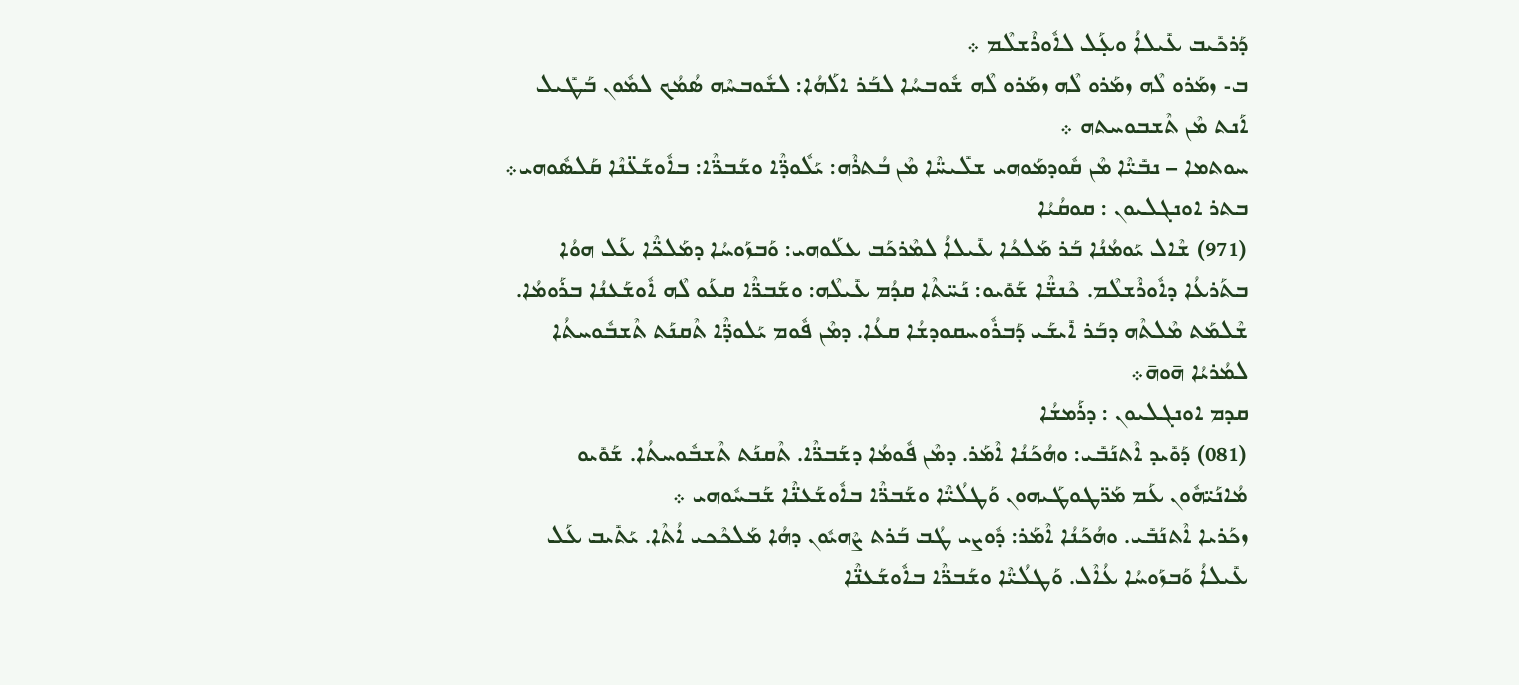ܕܰܪܟܺܝܒ ܥܺܝܠܐܳ ܘܥ̣ܰܠ ܠܐܽܘܪܶܫܠܶܡ ܀
ܒ- ܙܡܰܪܘ ܠܶܗ ܙܡܰܪܘ ܠܶܗ ܙܡܰܪܘ ܠܶܗ ܫܽܘܒܚܳܐ ܠܒܰܪ ܐܠܰܗܳܐ: ܠܫܽܘܒܚܶܗ ܣܳܡܳܟ ܠܡܽܘܢ ܒܰܛܺܝܠ ܐܰܢܬ ܡܶܢ ܬܶܫܒܘܚܬܗ ܀
ܚܘܬܡܐ – ܢܒܺܝ̈ܶܐ ܡܶܢ ܩܽܘܕܡܰܘܗܝ ܫܠܺܝܚ̈ܶܐ ܡܶܢ ܒܳܬܪܶܗ: ܝܰܠܽܘܕ̈ܶܐ ܘܫܰܒܪ̈ܶܐ: ܒܐܽܘܫܰܥ̈ܢܶܐ ܩܰܠܣܽܘܗܝ܀
ܒܬܪ ܐܘܢܓܠܝܘܢ : ܩܘܩܳܝܳܐ
(971) ܫܶܐܠ ܝܰܘܡܳܢܳܐ ܒܰܪ ܡܰܠܟܳܐ ܥܺܝܠܐܳ ܠܡܶܪܟܰܒ ܥܠܰܘܗܝ: ܘܰܒܙܰܘܚܳܐ ܕܡܰܠܟ̈ܶܐ ܥܰܠ ܗܘܳܐ ܒܬܰܪܥܳܐ ܕܐܽܘܪܶܫܠܶܡ. ܟܶܢܫ̈ܶܐ ܫܰܘܺܝܘ: ܢܰܚ̈ܬܶܐ ܩܕܳܡ ܥܺܝܠܶܗ: ܘܫܰܒܪ̈ܶܐ ܩܥܰܘ ܠܶܗ ܐܽܘܫܰܥܢܳܐ ܒܪܰܘܡܳܐ. ܫܶܠܡܰܬ ܡܶܠܬܶܗ ܕܒܰܪ ܐܺܝܫܰܝ ܕܰܒܪܽܘܚܩܘܕܫܳܐ ܩܥܳܐ. ܕܡܶܢ ܦܽܘܡ ܝܰܠܘܕ̈ܶܐ ܬܶܩܢܰܬ ܬܶܫܒܽܘܚܬܳܐ ܠܡܳܪܝܳܐ ܗ̄ܘܗ̄܀
ܩܕܡ ܐܘܢܓܠܝܘܢ : ܕܪܰܡܫܳܐ
(081) ܕܰܘܺܝܕ ܐܶܬܢܰܒܺܝ: ܘܗܳܟܰܢܳܐ ܐܶܡܰܪ. ܕܡܶܢ ܦܽܘܡܳܐ ܕܫܰܒܪ̈ܶܐ. ܬܶܩܢܰܬ ܬܶܫܒܽܘܚܬܳܐ. ܫܰܘܺܝܘ ܡܳܐܢܰܝ̈ܗܽܘܢ ܥܰܡ ܡܰܪ̈ܛܘܛܰܝܗܘܢ ܘܰܛܠܳܝ̈ܶܐ ܘܫܰܒܪ̈ܶܐ ܒܐܽܘܫܰܥܢ̈ܶܐ ܫܰܒܚܽܘܗܝ ܀
ܙܟܰܪܝܐ ܐܶܬܢܰܒܺܝ. ܘܗܳܟܰܢܳܐ ܐܶܡܰܪ: ܕܽܘܨܝ ܛܳܒ ܒܰܪܬ ܨܶܗܝܽܘܢ ܕܗܳܐ ܡܰܠܟܶܟܝ ܐܳܬܶܐ. ܝܰܬܺܝܒ ܥܰܠ ܥܺܝܠܐܳ ܘܰܒܙܰܘܚܳܐ ܥܳܐܶܠ. ܘܰܛܠܳܝ̈ܶܐ ܘܫܰܒܪ̈ܶܐ ܒܐܽܘܫܰܥܢ̈ܶܐ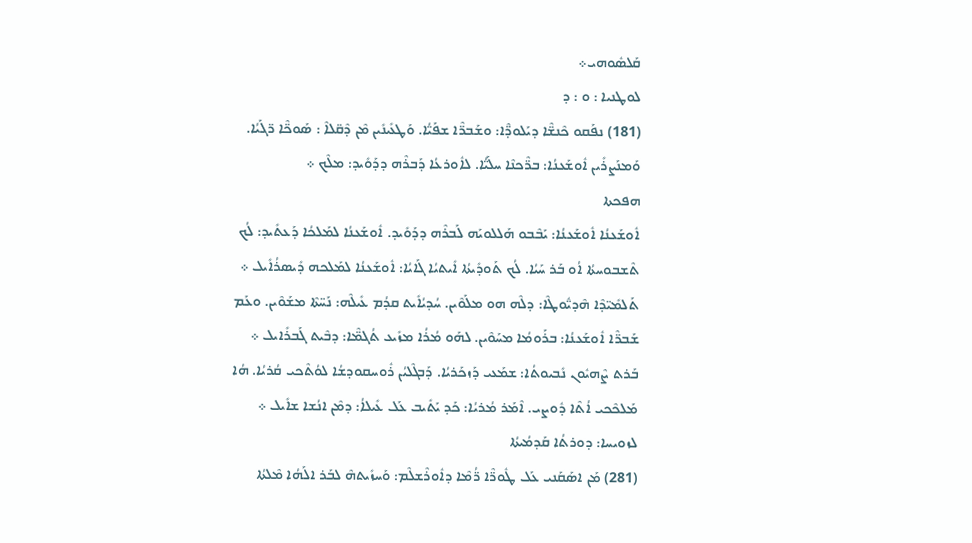ܩܰܠܣܽܘܗܝ܀
ܠܘܛܢܝܐ : ܘ : ܕ
(181) ܢܦܰܩܘ ܟܶܢܫ̈ܶܐ ܕܝܰܠܘܕ̈ܶܐ: ܘܫܰܒܪ̈ܶܐ ܫܦܰܝ̈ܳܐ. ܘܰܛܥܺܝܢܺܝܢ ܡܶܢ ܕܶܩ̈ܠܐܶ : ܣܰܘܟ̈ܶܐ ܪ̈ܓܰܝܳܐ. ܘܰܡܢܰܨܪܺܝܢ ܐܽܘܫܰܥܢܳܐ: ܒܪ̈ܶܟܢܶܐ ܚܠܰܝ̈ܳܐ. ܠܐܽܘܪܥܳܐ ܕܰܒܪܶܗ ܕܕܰܘܺܝܕ: ܡܠܶܟ ܀
ܗܦܟܬܐ
ܐܽܘܫܰܥܢܳܐ ܐܽܘܫܰܥܢܳܐ: ܝܰܒܶܒܘ ܗܰܠܠܘܝܰܗ ܠܰܒܪܶܗ ܕܕܰܘܺܝܕ. ܐܽܘܫܰܥܢܳܐ ܠܡܰܠܟܳܐ ܕܰܥܬܺܝܕ: ܠܳܟ ܬܶܫܒܘܚܬܳܐ ܐܳܘ ܒܰܪ ܚܰܝܳܐ. ܠܳܟ ܬܰܘܕܺܝܬܳܐ ܐܺܝܬܝܳܐ ܓܰܐܝܳܐ: ܐܽܘܫܰܥܢܳܐ ܠܡܰܠܟܗ ܕܺܝܣܪܳܐܺܝܠ ܀
ܬܰܠܡܺܝ̈ܕܶܐ ܗܶܕܝ̈ܽܘܛܶܐ: ܕܠܶܗ ܗܘ ܡܠܰܘܶܝܢ. ܚܳܕܝܳܐܺܝܬ ܩܕܳܡ ܥܺܝܠܶܗ: ܢܰܚ̈ܬܶܐ ܡܫܰܘܶܝܢ. ܘܥܰܡ ܫܰܒܪ̈ܶܐ ܐܽܘܫܰܥܢܳܐ: ܒܪܰܘܡܳܐ ܡܚܰܘܶܝܢ. ܠܗܰܘ ܡܳܪܳܐ ܡܙܺܝܥ ܬܳܓܡ̈ܶܐ: ܕܒܶܝܬ ܓܰܒܪܺܐܝܠ ܀
ܒܰܪܬ ܨܶܗܝܽܘܢ ܢܺܒܝܘܬܳܐ: ܫܡܰܥܝ ܕܰܙܟܰܪܝܳܐ. ܕܰܒܓܶܠܝܳܢ ܪܽܘܚܩܘܕܫܳܐ ܠܘܳܬܶܟܝ ܩܳܪܝܳܐ. ܗܳܐ ܡܰܠܟܶܟܝ ܐܳܬܶܐ ܕܽܘܨܝ. ܐܶܡܰܪ ܡܳܪܝܳܐ: ܟܰܕ ܝܰܬܺܝܒ ܥܰܠ ܥܺܝܠܐܳ: ܕܡܶܢ ܐܢܳܫܐ ܫܐܺܝܠ ܀
ܠܙܘܝܚܐ: ܕܘܪܬܳܐ ܩܰܕܡܳܝܬܳܐ
(281) ܡܰܢ ܐܣܰܩܰܢܝ ܥܰܠ ܛܽܘܪ̈ܶܐ ܪ̈ܳܡܶܐ ܕܐܽܘܪܶܫܠܶܡ: ܘܰܚܙܺܝܬܗܶ ܠܒܰܪ ܐܠܰܗܳܐ ܡܶܠܬܳܐ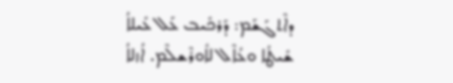ܕܐܶܬܓܰܫܰܡ: ܕܰܪܟܺܝܒ ܥܰܠ ܥܺܝܠܐܳ ܫܺܝܛܳܐ ܘܥܳܐܶܠ ܠܐܽܘܪܶܫܠܶܡ. ܐܳܙܠܐܳ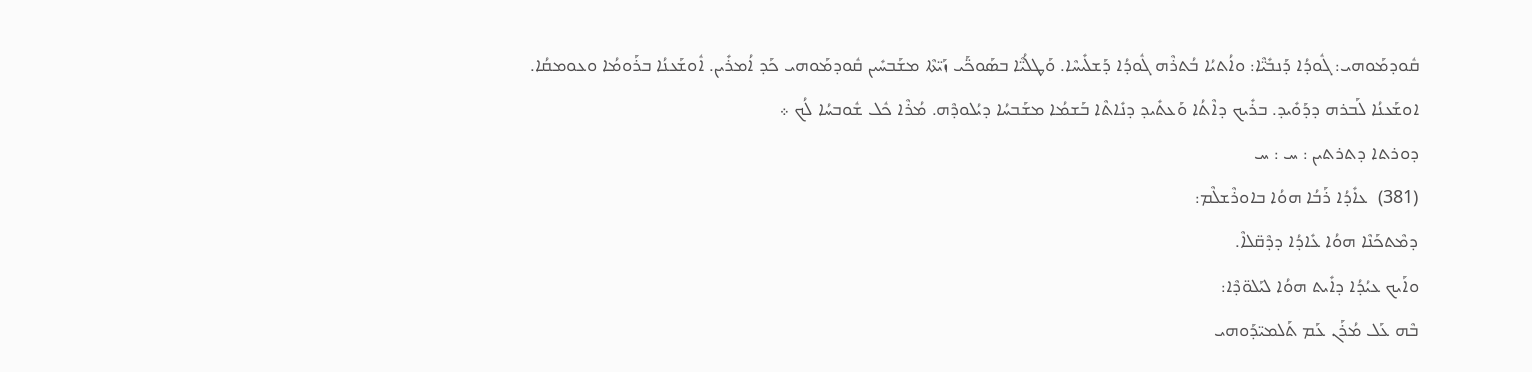ܩܽܘܕܡܰܘܗܝ: ܓܽܘܕܳܐ ܕܰܢܒܺܝ̈ܶܐ: ܘܐܳܬܝܳܐ ܒܳܬܪܶܗ ܓܽܘܕܳܐ ܕܰܫܠܺܝܚܶܐ. ܘܰܛܠܳܝ̈ܶܐ ܒܣܰܘܟ̈ܰܝ ܙܰܝ̈ܬܶܐ ܡܫܰܒܚܺܝܢ ܩܽܘܕܡܰܘܗܝ ܟܰܕ ܐܳܡܪܺܝܢ. ܐܽܘܫܰܥܢܳܐ ܒܪܰܘܡܳܐ ܘܥܘܡܩܳܐ. ܐܘܫܰܥܢܳܐ ܠܰܒܪܗ ܕܕܰܘܺܝܕ. ܒܪܺܝܟ ܕܐܶܬܳܐ ܘܰܥܬܺܝܕ ܕܢܺܐܬܶܐ ܒܰܫܡܳܐ ܡܫܰܒܚܳܐ ܕܝܳܠܘܕܶܗ. ܡܳܪܶܐ ܟܽܠ ܫܽܘܒܚܳܐ ܠܳܟ ܀
ܕܘܪܬܐ ܕܬܪܬܝܢ : ܚ : ܚ
(381)  ܥܐܺܕܳܐ ܪܰܒܳܐ ܗܘܳܐ ܒܐܘܪܶܫܠܶܡ:
ܕܡܶܬܟܰܢܶܐ ܗܘܳܐ ܥܺܐܕܳܐ ܕܕܶܩ̈ܠܐܶ.
ܘܐܰܝܟ ܥܝܳܕܳܐ ܕܐܺܝܬ ܗܘܳܐ ܠܝܰܠܘ̈ܕܶܐ:
ܒܶܗ ܥܰܠ ܡܳܪܰܢ ܥܰܡ ܬܰܠܡܝ̈ܕܰܘܗܝ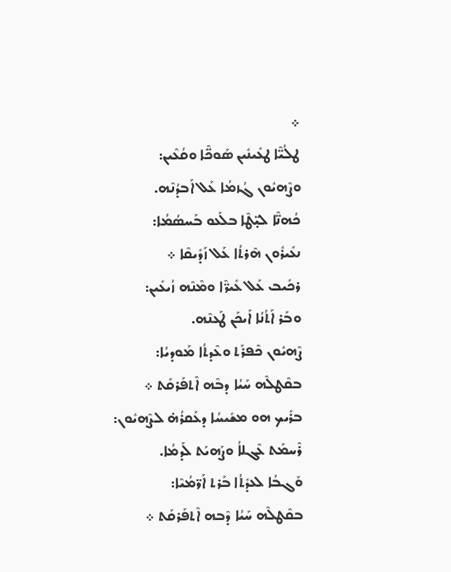܀
ܛܠܳܝ̈ܶܐ ܛܥܺܝܢܺܝܢ ܣܰܘܟ̈ܶܐ ܘܩܳܥܶܝܢ:
ܘܨܶܗܝܽܘܢ ܓܳܙܡܳܐ ܥܰܠ ܐܰܒܕܳܢܶܗ.
ܟܳܗܢ̈ܶܐ ܠܝ̣̈ܛܶܐ ܒܠܰܥܘ ܒܰܚܣܳܡܳܐ:
ܢܥܺܝܪܽܘܢ ܗܶܪܬܳܐ ܥܰܠ ܙܰܕܺܝܩܶܐ ܀
ܪܟܺܝܒ ܥܰܠ ܥܺܝܪ̈ܶܐ ܘܡܶܢܶܗ ܙܳܝܥܺܝܢ:
ܘܒܰܪ ܐܰܬܳܢܳܐ ܐܰܝܟܰܢ ܛܰܥܢܶܗ.
ܨܶܗܝܽܘܢ ܟܶܦܪܰܬ ܘܥܶܕܬܳܐ ܡܰܘܕܝܳܐ:
ܒܩܶܛܠܶܗ ܚܰܝܳܐ ܕܒܶܗ ܐܶܬܦܰܪܩܰܬ ܀
ܒܪܺܝܟ ܗܘ ܡܫܺܝܚܳܐ ܕܥܰܩܪܳܗ̇ ܠܨܶܗܝܽܘܢ:
ܪܶܚܡܰܬ ܥܶܓܠܐܳ ܘܨܰܗܝܰܬ ܠܰܕܡܳܐ.
ܘܰܓܒܳܐ ܠܥܕܺܬܳܐ ܒܰܪܬ ܐܰܪ̈ܡܳܝܶܐ:
ܒܩܶܛܠܶܗ ܚܰܝܳܐ ܕܶܒܗ ܐܶܬܦܰܪܩܰܬ ܀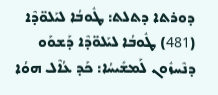ܕܘܪܬܐ ܕܬܠܬ: ܛܽܘܒܳܐ ܠܝܰܠܘ̈ܕܶܐ
(481) ܛܽܘܒܳܐ ܠܝܰܠܘ̈ܕܶܐ ܕܰܫܘܰܘ ܕܢܶܚܙܽܘܢ ܠܰܡܫܺܝܚܳܐ: ܟܰܕ ܥܳܐܶܠ ܗܘܳܐ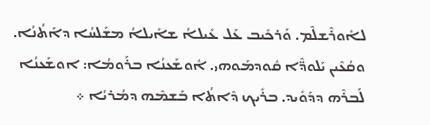ܠܐܽܘܪܶܫܠܶܡ. ܘܰܪܟܺܝܒ ܥܰܠ ܥܺܝܠܐܳ ܫܐܺܝܠܐܳ ܡܫܰܠܚܳܐ ܕܐܰܬܳܢܳܐ. ܘܩܳܥܶܝܢ ܝܰܠܘܕ̈ܶܐ ܩܽܘܕܡܰܘܗܝ. ܐܽܘܫܰܥܢܳܐ ܒܪܰܘܡܳܐ: ܐܘܫܰܥܢܳܐ ܠܰܒܪܶܗ ܕܕܰܘܺܝܕ. ܒܪܺܝܟ ܕܶܐܬܳܐ ܒܰܫܡܶܗ ܕܡܳܪܝܳܐ ܀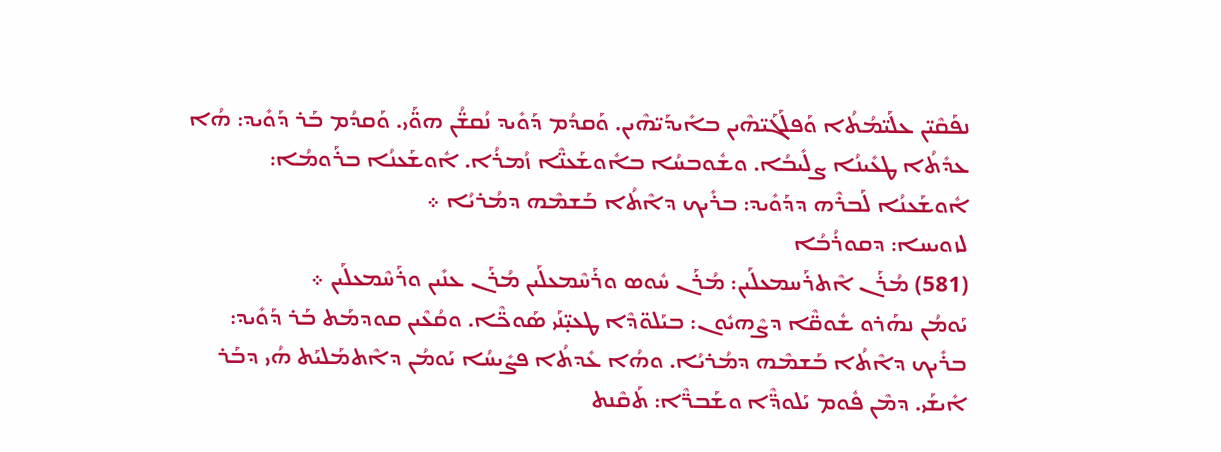ܢܦܰܩܶܝ̈ܢ ܥܠܰܝ̈ܡܳܬܳܐ ܘܰܦܠܰܓܰܝ̈ܗܶܝܢ ܒܐܺܝܕܰܝ̈ܗܶܝܢ. ܘܰܩܕܳܡ ܕܰܘܺܝܕ ܢܳܩܫ̈ܳܢ ܗܘ̈ܰܝ. ܘܰܩܕܳܡ ܒܰܪ ܕܰܘܺܝܕ: ܗܳܐ ܥܕܺܬܳܐ ܛܥܺܝܢܳܐ ܨܠܺܝܒܳܐ. ܘܫܽܘܒܚܳܐ ܒܐܽܘܫܰܥܢ̈ܶܐ ܙܳܡܪܳܐ. ܐܽܘܫܰܥܢܳܐ ܒܪܰܘܡܳܐ: ܐܽܘܫܰܥܢܳܐ ܠܰܒܪܶܗ ܕܕܰܘܺܝܕ: ܒܪܺܝܟ ܕܐܶܬܳܐ ܒܰܫܡܶܗ ܕܡܳܪܝܳܐ ܀
ܠܙܘܝܚܐ: ܕܩܘܪܳܒܳܐ
(581) ܡܳܪܰܢ ܐܶܬܪܰܚܡܥܠܰܝܢ: ܡܳܪܰܢ ܚܽܘܣ ܘܪܰܚܶܡܥܠܰܝܢ ܡܳܪܰܢ ܥܢܺܝܢ ܘܪܰܚܶܡܥܠܰܝܢ ܀
ܝܰܘܡܳܢ ܢܗܰܪܘ ܫܽܘܩ̈ܶܐ ܕܨܶܗܝܽܘܢ: ܒܝܰܠܘ̈ܕܶܐ ܛܥܝ̣̈ܢܰܝ ܣܰܘܟ̈ܶܐ. ܘܩܳܥܶܝܢ ܩܘܕܡܰܬ ܒܰܪ ܕܰܘܺܝܕ: ܒܪܺܝܟ ܕܐܶܬܳܐ ܒܰܫܡܶܗ ܕܡܳܪܝܳܐ. ܘܗܳܐ ܥܺܕܬܳܐ ܦܨܺܝܚܳܐ ܝܰܘܡܳܢ ܕܐܶܬܡܰܠܝܰܬ ܗܳܝ ܕܒܰܪ ܐܺܝܫܰܝ. ܕܡܶܢ ܦܽܘܡ ܝܰܠܘܕ̈ܶܐ ܘܫܰܒܪ̈ܶܐ: ܬܰܩܶܢܬ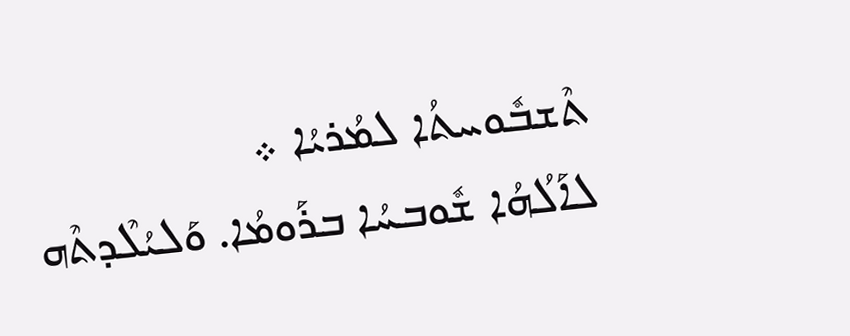ܬܶܫܒܽܘܚܬܳܐ ܠܡܳܪܝܳܐ ܀
ܠܐܰܠܳܗܳܐ ܫܽܘܒܚܳܐ ܒܪܰܘܡܳܐ. ܘܰܠܝܳܠܶܕܬܶܗ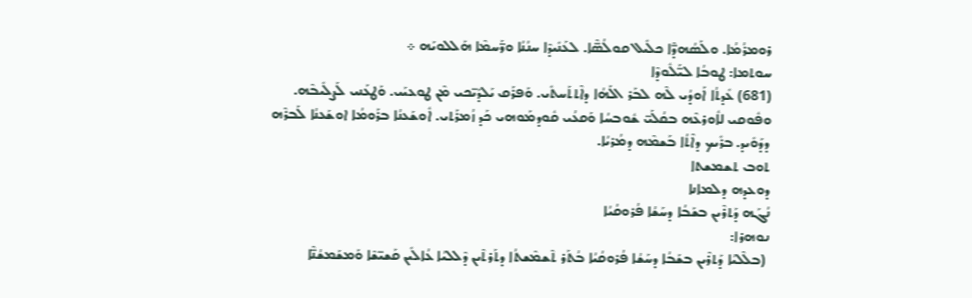ܪܘܡܪܳܡܳܐ. ܘܠܰܣܳܗܕ̈ܶܐ ܟܠܺܝܠ ܩܘܠܳܣ̈ܶܐ. ܠܥܰܢܺܝܕܶܐ ܚܢܳܢܳܐ ܘܪ̈ܰܚܡܶܐ ܗܰܠܠܘܝܰܗ ܀
ܚܘܬܡܐ: ܛܘܒܳܐ ܠܝ̈ܰܠܽܘܕܶܐ
(681) ܥܺܕܬܳܐ ܐܰܘܕܳܝ ܠܶܗ ܠܒܰܪ ܐܠܰܗܳܐ ܕܐܶܬܬܰܚܬܺܝ. ܘܰܦܪܰܩ ܝܰܠܕܰܝ̈ܟܝ ܡܶܢ ܛܘܥܝܰܝ. ܘܰܛܥܰܢܝ ܠܰܨܠܺܝܒܶܗ. ܘܦܽܘܩܝ ܠܐܽܘܪܥܶܗ ܒܩܳܠܰܝ̈ ܫܽܘܒܚܳܐ ܘܰܩܥܳܝ ܩܽܘܕܡܰܘܗܝ ܟܰܕ ܙܳܡܪܰܬܝ. ܐܽܘܫܰܥܢܳܐ ܒܪܰܘܡܳܐ ܐܘܫܰܥܢܳܐ ܠܰܒܪܶܗ ܕܕܰܘܺܝܕ. ܒܪܺܝܟ ܕܐܶܬܳܐ ܒܰܫܡܶܗ ܕܡܳܪܝܳܐ.
ܬܘܒ ܬܫܡܫܬܐ
ܕܘܥܕܗ ܕܠܡܐܢܐ
ܢܳܓܰܗ ܕܰܬܪܶܝܢ ܒܫܰܒܳܐ ܕܚܰܫܳܐ ܦܳܪܘܩܳܝܳܐ
ܢܘܗܪܐ:
 (ܒܠܶܠܝܳܐ ܕܰܬܪܶܝܢ ܒܫܰܒܳܐ ܕܚܰܫܳܐ ܦܳܪܘܩܳܝܳܐ ܒܳܬܰܪ ܬܶܫܡܶܫܬܳܐ ܕܬܰܪܬܶܝܢ ܕܶܠܠܝܳܐ ܥܳܐܠܺܝܢ ܩܰܫܝ̈ܫܶܐ ܘܰܡܫܰܡܫܳܢ̈ܶܐ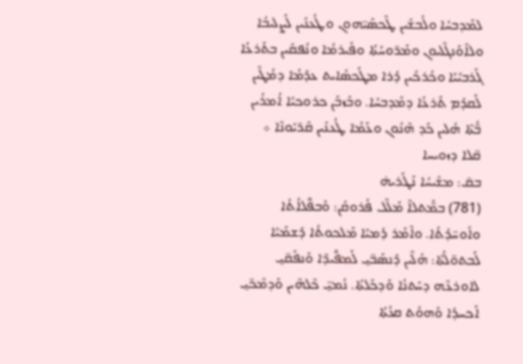ܠܡܰܕܒܚܳܐ ܘܠܳܒܫܺܝܢ ܛܶܟܣܰܝ̈ܗܘܢ ܘܛܳܥܢܺܝܢ ܠܰܨܠܝܒܳܐ ܘܠܐܶܘܰܢܓܶܠܝܘܢ ܘܡܰܪ̈ܘܚܳܬܳܐ ܘܦܺܝܪܡܳܐ ܘܢܳܦܩܺܝܢ ܒܬܰܪܥܳܐ ܓܰܪܒܝܳܝܳܐ ܘܟܳܪܟܺܝܢ ܕܳܪܐ ܡܛܰܟܣܳܐܝܬ ܥܕܰܡܳܐ ܕܡܳܛܶܝܢ ܠܰܩܕܳܡ ܬܰܪܥܳܐ ܕܡܰܕܒܚܳܐ. ܘܒܰܙܒܰܢ ܟܪܘܟܝܳܐ ܐܳܡܪܺܝܢ ܒ̈ܳܬܶܐ ܗܳܠܝܢ ܟܰܕ ܗܶܢܽܘܢ ܘܥܰܡܳܐ ܛܳܥܢܺܝܢ ܩܶܪ̈ܝܽܘܢܶܐ ܀
ܩ̈ܠܐ ܕܙܘܝܚܐ
ܒܩ̄: ܡܫܺܝܚܳܐ ܢܰܛܰܪܝܗ̇
(781) ܒܡ̈ܰܬܠܐܶ ܡܰܠܶܠ ܦܳܪܘܩܰܢ: ܘܰܒܦ̈ܶܠܐܳܬܳܐ ܘܐܽܘܚ̈ܕܳܬܳܐ. ܘܐܶܡܰܪ ܕܳܡܝܳܐ ܡܰܠܟܘܬܳܐ ܕܰܫܡܰܝܳܐ ܠܰܒܬܘ̈ܠܳܬܳܐ: ܗܳܠܶܝܢ ܕܰܢܣܰܒ̈ܝ̱ ܠܰܡܦ̈ܺܝܕܶܐ ܘܰܢܦܰܩ̈ܝ̱ ܠܐܘܪܥܶܗ ܕܚܰܬܢܳܐ ܘܰܕܟܰܠܬܳܐ. ܢܳܡܝ̱̈ ܟܶܠܗܶܝܢ ܘܰܕܡܶܟ̈ܝ̱ ܐܰܟܚܕܳܐ ܘܰܗܘܳܬ ܩܥܳܬܳܐ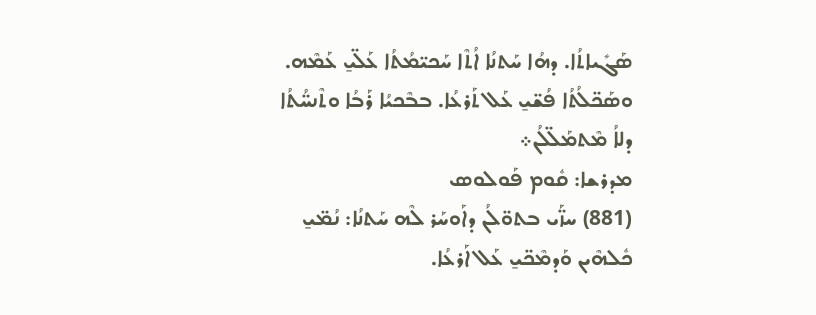ܣܰܓܺܝܐܬܳܐ. ܕܗܳܐ ܚܰܬܢܳܐ ܐܳܬܶܐ ܚܰܟܝ̈ܡܳܬܳܐ ܥܰܠ̈ܝ̱ ܥܰܡܶܗ. ܘܣܰܟ̈ܠܳܬܳܐ ܦܳܫ̈ܝ̱ ܥܰܠ ܬܰܪܥܳܐ. ܒܒܶܟܝܳܐ ܪܰܒܳܐ ܘܬܶܢܚ̈ܳܬܳܐ ܕܠܐܳ ܡܶܬܡܰܠ̈ܠܳܢ܀
ܡܕܪܫܐ: ܩܽܘܡ ܦܰܘܠܘܣ
(881) ܚܙ̈ܰܝ ܒܬܘ̈ܠܳܢ ܕܐܰܘܚܰܪ ܠܶܗ ܚܰܬܢܳܐ: ܢܳܡ̈ܝ̱ ܟܽܠܗܶܝܢ ܘܰܕܡܶܟ̈ܝ̱ ܥܰܠ ܐܰܪܥܳܐ.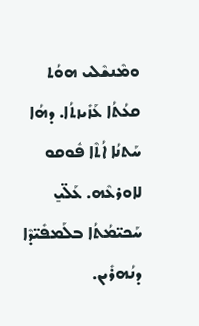ܘܡܶܢܫܶܠܝ ܗܘܳܬ ܩܥܳܬܳܐ ܥܰܙܺܝܙܬܳܐ. ܕܗܳܐ ܚܰܬܢܳܐ ܐܳܬܶܐ ܦܽܘܩܘ ܠܐܘܪܥܶܗ. ܥܰܠ̈ܝ̱ ܚܰܟܝ̈ܡܳܬܳܐ ܒܠܰܡܦܺܝ̈ܕܶܐ ܕܢܳܗܪܺܝܢ.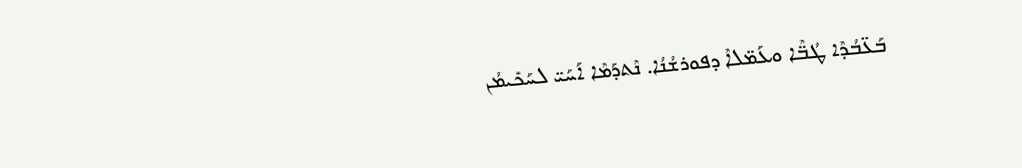ܒܰܥ̈ܒܳܕܶܐ ܛܳܒ̈ܶܐ ܘܥܰܡ̈ܠܐܶ ܕܦܘܪܫܳܢܳܐ. ܢܶܬܕܰܡܶܐ ܐܰܚܰܝ̈ ܠܚܰܟܺܝܡܳܢ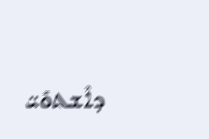ܕܐܶܫܬܘܺܝ̈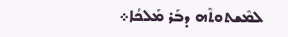ܠܡܶܫܬܘܬܶܗ ܕܒܰܪ ܡܰܠܟܳܐ܀